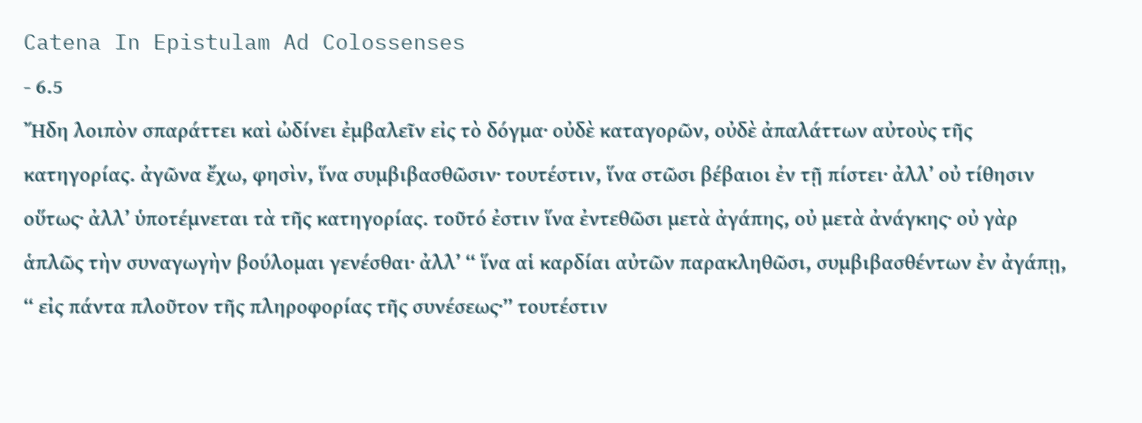Catena In Epistulam Ad Colossenses
- 6.5
Ἤδη λοιπὸν σπαράττει καὶ ὠδίνει ἐμβαλεῖν εἰς τὸ δόγμα· οὐδὲ καταγορῶν, οὐδὲ ἀπαλάττων αὐτοὺς τῆς κατηγορίας. ἀγῶνα ἔχω, φησὶν, ἵνα συμβιβασθῶσιν· τουτέστιν, ἵνα στῶσι βέβαιοι ἐν τῇ πίστει· ἀλλ’ οὐ τίθησιν οὕτως· ἀλλ’ ὑποτέμνεται τὰ τῆς κατηγορίας. τοῦτό ἐστιν ἵνα ἐντεθῶσι μετὰ ἀγάπης, οὐ μετὰ ἀνάγκης· οὐ γὰρ ἁπλῶς τὴν συναγωγὴν βούλομαι γενέσθαι· ἀλλ’ “ ἵνα αἱ καρδίαι αὐτῶν παρακληθῶσι, συμβιβασθέντων ἐν ἀγάπῃ, “ εἰς πάντα πλοῦτον τῆς πληροφορίας τῆς συνέσεως·” τουτέστιν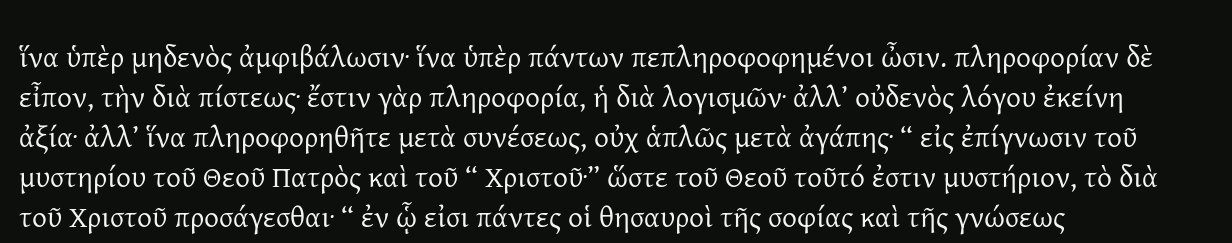ἵνα ὑπὲρ μηδενὸς ἀμφιβάλωσιν· ἵνα ὑπὲρ πάντων πεπληροφοφημένοι ὦσιν. πληροφορίαν δὲ εἶπον, τὴν διὰ πίστεως· ἔστιν γὰρ πληροφορία, ἡ διὰ λογισμῶν· ἀλλ’ οὐδενὸς λόγου ἐκείνη ἀξία· ἀλλ’ ἵνα πληροφορηθῆτε μετὰ συνέσεως, οὐχ ἁπλῶς μετὰ ἀγάπης· “ εἰς ἐπίγνωσιν τοῦ μυστηρίου τοῦ Θεοῦ Πατρὸς καὶ τοῦ “ Χριστοῦ·” ὥστε τοῦ Θεοῦ τοῦτό ἐστιν μυστήριον, τὸ διὰ τοῦ Χριστοῦ προσάγεσθαι· “ ἐν ᾧ εἰσι πάντες οἱ θησαυροὶ τῆς σοφίας καὶ τῆς γνώσεως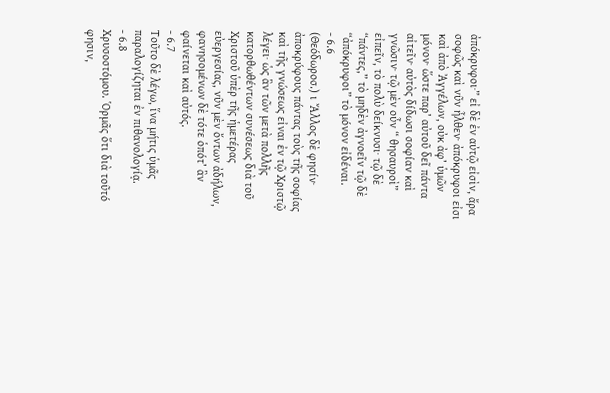ἀπόκρυφοι·” εἰ δὲ ἐν αὐτῷ εἰσὶν, ἄρα σοφῶς καὶ νῦν ἦλθεν· ἀπόκρυφοι εἰσι καὶ ἀπὸ Ἀγγέλων, οὐκ ἀφ’ ὑμῶν μόνον· ὥστε παρ’ αὐτοῦ δεῖ πάντα αἰτεῖν· αὐτὸς δίδωσι σοφίαν καὶ γνῶσιν· τῷ μὲν οὖν “ θησαυροὶ” εἰπεῖν, τὸ πολὺ δείκνυσι· τῷ δὲ “πάντες,” τὸ μηδὲν ἀγνοεῖν τῷ δὲ “ἀπόκρυφοι” τὸ μόνον εἰδέναι.
- 6.6
(Θεόδωροσ.) ι Ἄλλος δὲ φησίν· ἀποκρύφους πάντας τοὺς τῆς σοφίας καὶ τῆς γνώσεως εἰναι ἐν τῷ Χριστῷ λέγει· ὡς ἃν τῶν μετὰ πολλῆς κατορθωθέντων συνέσεως διὰ τοῦ Χριστοῦ ὑπὲρ τῆς ἡμετέρας εὐεργεσίας, νῦν μὲν ὄντων ἀδήλων, φανησομένων δὲ τότε ὁπότ’ ἃν φαίνεται καὶ αὐτός.
- 6.7
Τοῦτο δὲ λέγω, ἵνα μήτις ὑμᾶς παραλογίζηται ἐν πιθανολογίᾳ.
- 6.8
Χρυσοστόμου. Ὁρμᾶς ὅτι διὰ τοῦτό φησιν,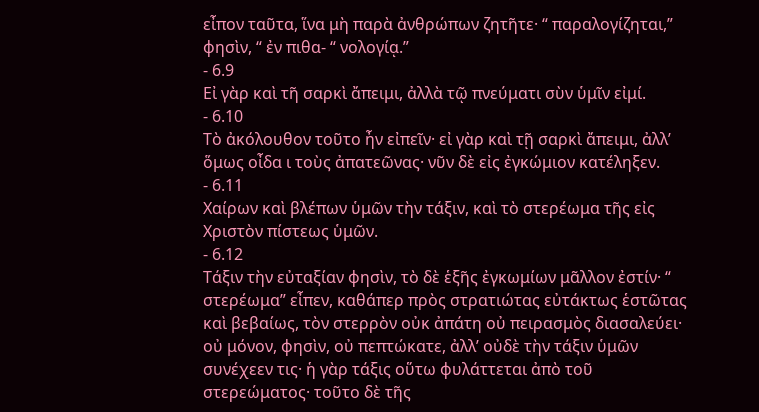εἶπον ταῦτα, ἵνα μὴ παρὰ ἀνθρώπων ζητῆτε· “ παραλογίζηται,” φησὶν, “ ἐν πιθα- “ νολογίᾳ.”
- 6.9
Εἰ γὰρ καὶ τῆ σαρκὶ ἄπειμι, ἀλλὰ τῷ πνεύματι σὺν ὑμῖν εἰμί.
- 6.10
Τὸ ἀκόλουθον τοῦτο ἦν εἰπεῖν· εἰ γὰρ καὶ τῇ σαρκὶ ἄπειμι, ἀλλ’ ὅμως οἶδα ι τοὺς ἀπατεῶνας· νῦν δὲ εἰς ἐγκώμιον κατέληξεν.
- 6.11
Χαίρων καὶ βλέπων ὑμῶν τὴν τάξιν, καὶ τὸ στερέωμα τῆς εἰς Χριστὸν πίστεως ὑμῶν.
- 6.12
Τάξιν τὴν εὐταξίαν φησὶν, τὸ δὲ ἑξῆς ἐγκωμίων μᾶλλον ἐστίν· “ στερέωμα” εἶπεν, καθάπερ πρὸς στρατιώτας εὐτάκτως ἑστῶτας καὶ βεβαίως, τὸν στερρὸν οὐκ ἀπάτη οὐ πειρασμὸς διασαλεύει· οὐ μόνον, φησὶν, οὐ πεπτώκατε, ἀλλ’ οὐδὲ τὴν τάξιν ὑμῶν συνέχεεν τις· ἡ γὰρ τάξις οὕτω φυλάττεται ἀπὸ τοῦ στερεώματος· τοῦτο δὲ τῆς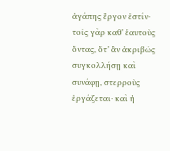ἀγάπης ἔργον ἐστίν· τοῖς γὰρ καθ’ ἑαυτοὺς ὄντας, ὅτ’ ἃν ἀκριβῶς συγκολλήσῃ καὶ συνάφῃ, στερροὺς ἐργάζεται· καὶ ἡ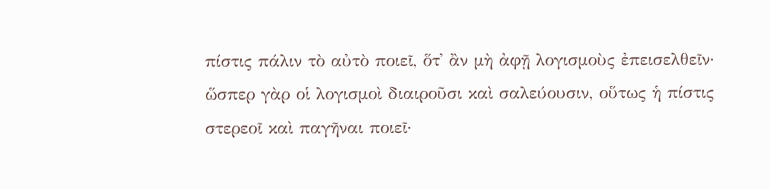πίστις πάλιν τὸ αὐτὸ ποιεῖ, ὅτ᾿ ἂν μὴ ἀφῇ λογισμοὺς ἐπεισελθεῖν· ὥσπερ γὰρ οἱ λογισμοὶ διαιροῦσι καὶ σαλεύουσιν, οὕτως ἡ πίστις στερεοῖ καὶ παγῆναι ποιεῖ·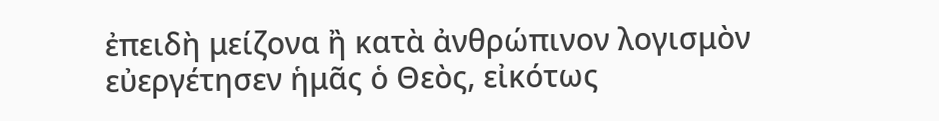ἐπειδὴ μείζονα ἢ κατὰ ἀνθρώπινον λογισμὸν εὐεργέτησεν ἡμᾶς ὁ Θεὸς, εἰκότως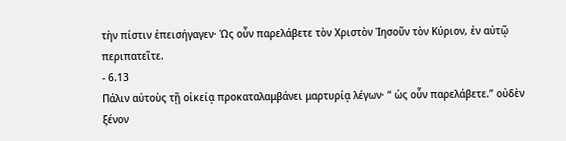τὴν πίστιν ἐπεισήγαγεν· Ὡς οὖν παρελάβετε τὸν Χριστὸν Ἰησοῦν τὸν Κύριον, ἐν αὐτῷ περιπατεῖτε.
- 6.13
Πάλιν αὐτοὺς τῇ οἰκείᾳ προκαταλαμβάνει μαρτυρίᾳ λέγων· “ ὡς οὖν παρελάβετε.” οὐδὲν ξένον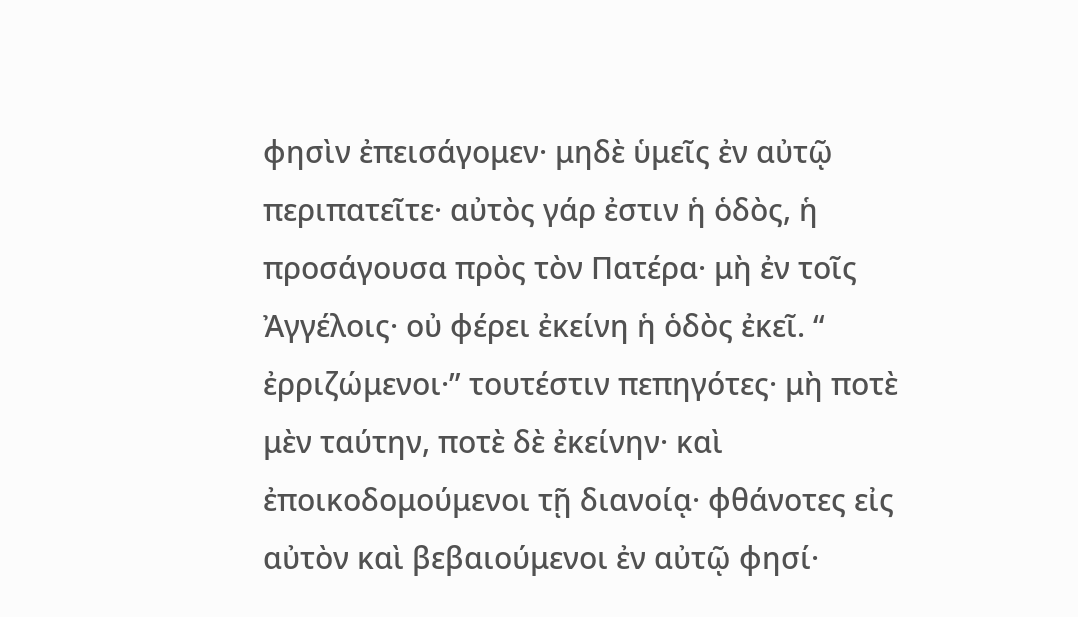φησὶν ἐπεισάγομεν· μηδὲ ὑμεῖς ἐν αὐτῷ περιπατεῖτε· αὐτὸς γάρ ἐστιν ἡ ὁδὸς, ἡ προσάγουσα πρὸς τὸν Πατέρα· μὴ ἐν τοῖς Ἀγγέλοις· οὐ φέρει ἐκείνη ἡ ὁδὸς ἐκεῖ. “ ἐρριζώμενοι·” τουτέστιν πεπηγότες· μὴ ποτὲ μὲν ταύτην, ποτὲ δὲ ἐκείνην· καὶ ἐποικοδομούμενοι τῇ διανοίᾳ· φθάνοτες εἰς αὐτὸν καὶ βεβαιούμενοι ἐν αὐτῷ φησί·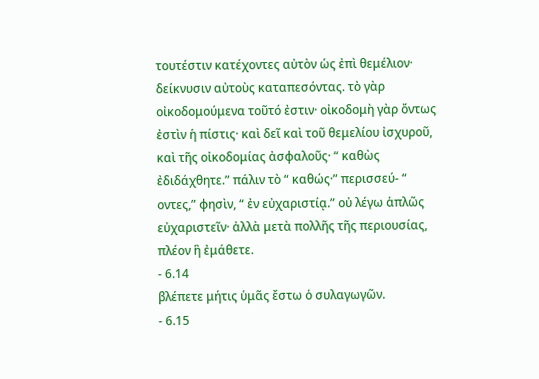τουτέστιν κατέχοντες αὐτὸν ὡς ἐπὶ θεμέλιον· δείκνυσιν αὐτοὺς καταπεσόντας. τὸ γὰρ οἰκοδομούμενα τοῦτό ἐστιν· οἰκοδομὴ γὰρ ὄντως ἐστὶν ἡ πίστις· καὶ δεῖ καὶ τοῦ θεμελίου ἰσχυροῦ, καὶ τῆς οἰκοδομίας ἀσφαλοῦς· “ καθὼς ἐδιδάχθητε.” πάλιν τὸ “ καθώς·” περισσεύ- “ οντες,” φησὶν, “ ἐν εὐχαριστίᾳ.” οὐ λέγω ἁπλῶς εὐχαριστεῖν· ἀλλὰ μετὰ πολλῆς τῆς περιουσίας, πλέον ἣ ἐμάθετε.
- 6.14
βλέπετε μήτις ὑμᾶς ἔστω ὁ συλαγωγῶν.
- 6.15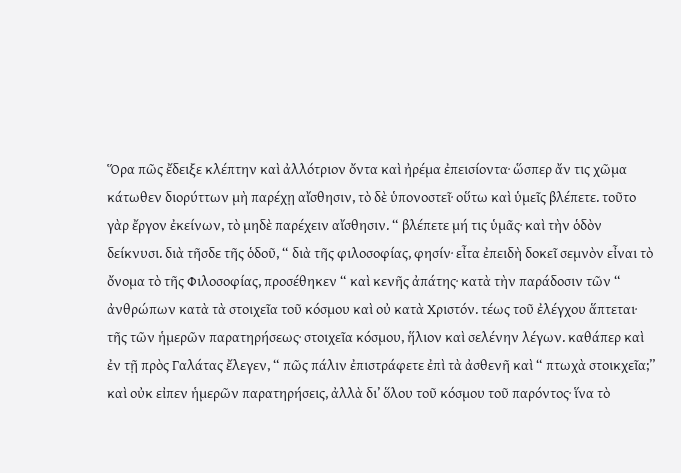Ὅρα πῶς ἔδειξε κλέπτην καὶ ἀλλότριον ὄντα καὶ ἠρέμα ἐπεισίοντα· ὥσπερ ἄν τις χῶμα κάτωθεν διορύττων μὴ παρέχῃ αἴσθησιν, τὸ δὲ ὑπονοστεῖ· οὕτω καὶ ὑμεῖς βλέπετε. τοῦτο γὰρ ἔργον ἐκείνων, τὸ μηδὲ παρέχειν αἴσθησιν. “ βλέπετε μή τις ὑμᾶς· καὶ τὴν ὁδὸν δείκνυσι. διὰ τῆσδε τῆς ὁδοῦ, “ διὰ τῆς φιλοσοφίας, φησίν· εἶτα ἐπειδὴ δοκεῖ σεμνὸν εἶναι τὸ ὄνομα τὸ τῆς Φιλοσοφίας, προσέθηκεν “ καὶ κενῆς ἀπάτης· κατὰ τὴν παράδοσιν τῶν “ ἀνθρώπων κατὰ τὰ στοιχεῖα τοῦ κόσμου καὶ οὐ κατὰ Χριστόν. τέως τοῦ ἐλέγχου ἅπτεται· τῆς τῶν ἡμερῶν παρατηρήσεως· στοιχεῖα κόσμου, ἥλιον καὶ σελένην λέγων. καθάπερ καὶ ἐν τῇ πρὸς Γαλάτας ἔλεγεν, “ πῶς πάλιν ἐπιστράφετε ἐπὶ τὰ ἀσθενῆ καὶ “ πτωχὰ στοικχεῖα;” καὶ οὐκ εἰπεν ἡμερῶν παρατηρήσεις, ἀλλὰ δι’ ὅλου τοῦ κόσμου τοῦ παρόντος· ἵνα τὸ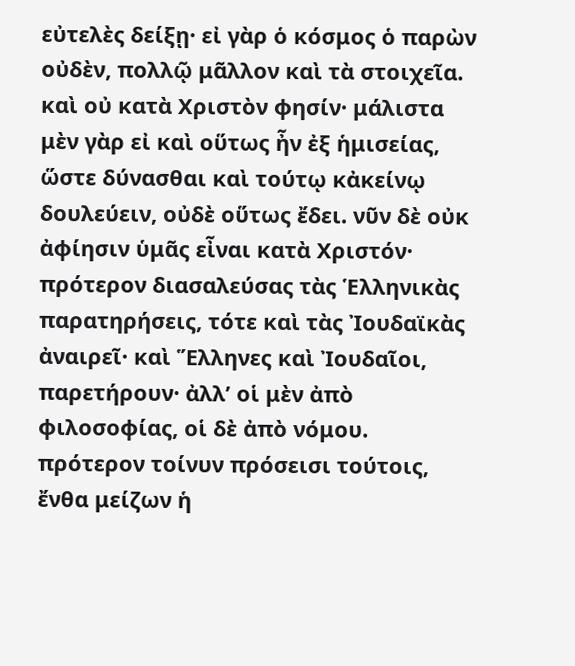εὐτελὲς δείξῃ· εἰ γὰρ ὁ κόσμος ὁ παρὼν οὐδὲν, πολλῷ μᾶλλον καὶ τὰ στοιχεῖα. καὶ οὐ κατὰ Χριστὸν φησίν· μάλιστα μὲν γὰρ εἰ καὶ οὕτως ἦν ἐξ ἡμισείας, ὥστε δύνασθαι καὶ τούτῳ κἀκείνῳ δουλεύειν, οὐδὲ οὕτως ἔδει. νῦν δὲ οὐκ ἀφίησιν ὑμᾶς εἶναι κατὰ Χριστόν· πρότερον διασαλεύσας τὰς Ἑλληνικὰς παρατηρήσεις, τότε καὶ τὰς Ἰουδαϊκὰς ἀναιρεῖ· καὶ Ἕλληνες καὶ Ἰουδαῖοι, παρετήρουν· ἀλλ’ οἱ μὲν ἀπὸ φιλοσοφίας, οἱ δὲ ἀπὸ νόμου. πρότερον τοίνυν πρόσεισι τούτοις, ἔνθα μείζων ἡ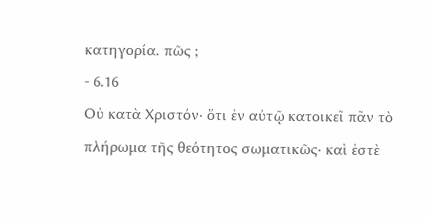κατηγορία. πῶς ;
- 6.16
Οὐ κατὰ Χριστόν· ὅτι ἐν αὐτῷ κατοικεῖ πᾶν τὸ πλήρωμα τῆς θεότητος σωματικῶς· καὶ ἐστὲ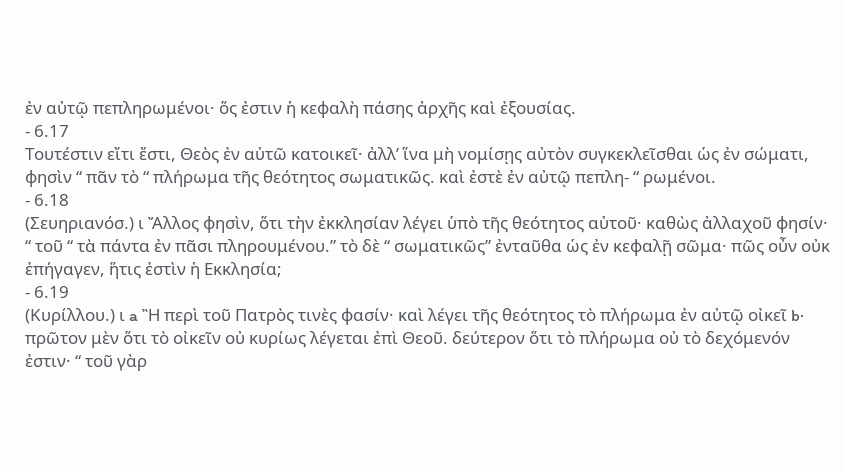ἐν αὐτῷ πεπληρωμένοι· ὅς ἐστιν ἡ κεφαλὴ πάσης ἀρχῆς καὶ ἐξουσίας.
- 6.17
Τουτέστιν εἴτι ἔστι, Θεὸς ἐν αὐτῶ κατοικεῖ· ἀλλ’ ἵνα μὴ νομίσῃς αὐτὸν συγκεκλεῖσθαι ὡς ἐν σώματι, φησὶν “ πᾶν τὸ “ πλήρωμα τῆς θεότητος σωματικῶς. καὶ ἐστὲ ἐν αὐτῷ πεπλη- “ ρωμένοι.
- 6.18
(Σευηριανόσ.) ι Ἄλλος φησὶν, ὅτι τὴν ἐκκλησίαν λέγει ὑπὸ τῆς θεότητος αὐτοῦ· καθὼς ἀλλαχοῦ φησίν· “ τοῦ “ τὰ πάντα ἐν πᾶσι πληρουμένου.” τὸ δὲ “ σωματικῶς” ἐνταῦθα ὡς ἐν κεφαλῇ σῶμα· πῶς οὖν οὐκ ἐπήγαγεν, ἥτις ἐστὶν ἡ Εκκλησία;
- 6.19
(Κυρίλλου.) ι a Ἢ περὶ τοῦ Πατρὸς τινὲς φασίν· καὶ λέγει τῆς θεότητος τὸ πλήρωμα ἐν αὐτῷ οἰκεῖ b· πρῶτον μὲν ὅτι τὸ οἰκεῖν οὐ κυρίως λέγεται ἐπὶ Θεοῦ. δεύτερον ὅτι τὸ πλήρωμα οὐ τὸ δεχόμενόν ἐστιν· “ τοῦ γὰρ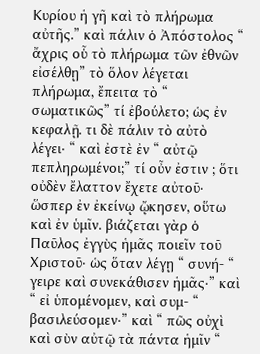Κυρίου ἡ γῆ καὶ τὸ πλήρωμα αὐτῆς.” καὶ πάλιν ὁ Ἀπόστολος “ ἄχρις οὗ τὸ πλήρωμα τῶν ἐθνῶν εἰσέλθῃ” τὸ ὅλον λέγεται πλήρωμα, ἔπειτα τὸ “ σωματικῶς” τί ἐβούλετο; ὡς ἐν κεφαλῇ. τι δὲ πάλιν τὸ αὐτὸ λέγει· “ καὶ ἐστὲ ἐν “ αὐτῷ πεπληρωμένοι;” τί οὖν ἐστιν ; ὅτι οὐδὲν ἔλαττον ἔχετε αὐτοῦ· ὥσπερ ἐν ἐκείνῳ ᾤκησεν, οὕτω καὶ ἐν ὑμῖν. βιάζεται γὰρ ὁ Παῦλος ἐγγὺς ἡμᾶς ποιεῖν τοῦ Χριστοῦ· ὡς ὅταν λέγῃ “ συνή- “ γειρε καὶ συνεκάθισεν ἡμᾶς·” καὶ “ εἰ ὑπομένομεν, καὶ συμ- “ βασιλεύσομεν·” καὶ “ πῶς οὐχὶ καὶ σὺν αὐτῷ τὰ πάντα ἡμῖν “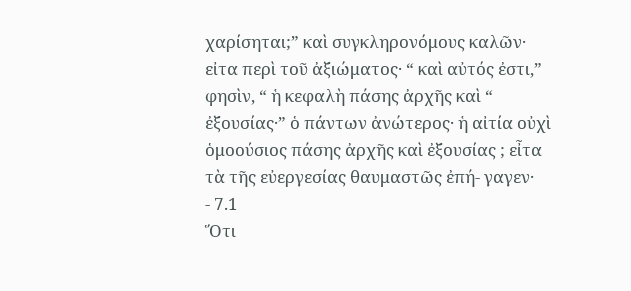χαρίσηται;” καὶ συγκληρονόμους καλῶν· εἰτα περὶ τοῦ ἀξιώματος· “ καὶ αὐτός ἐστι,” φησὶν, “ ἡ κεφαλὴ πάσης ἀρχῆς καὶ “ ἐξουσίας·” ὁ πάντων ἀνώτερος· ἡ αἰτία οὐχὶ ὁμοούσιος πάσης ἀρχῆς καὶ ἐξουσίας ; εἶτα τὰ τῆς εὐεργεσίας θαυμαστῶς ἐπή- γαγεν·
- 7.1
Ὅτι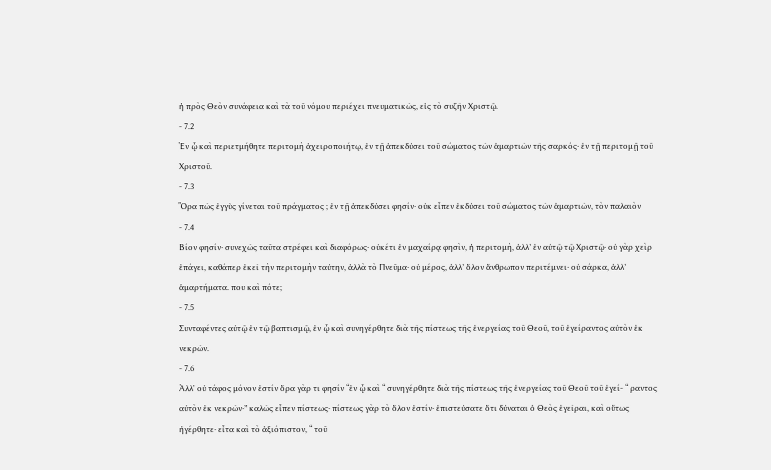ἡ πρὸς Θεὸν συνάφεια καὶ τὰ τοῦ νόμου περιέχει πνευματικῶς, εἰς τὸ συζῆν Χριστῷ.
- 7.2
Ἐν ᾧ καὶ περιετμήθητε περιτομὴ ἀχειροποιήτῳ, ἐν τῇ ἀπεκδύσει τοῦ σώματος τῶν ἁμαρτιῶν τῆς σαρκός· ἐν τῇ περιτομῇ τοῦ Χριστοῦ.
- 7.3
Ὅρα πῶς ἐγγὺς γίνεται τοῦ πράγματος ; ἐν τῇ ἀπεκδύσει φησίν· οὐκ εἶπεν ἐκδύσει τοῦ σώματος τῶν ἁμαρτιῶν, τὸν παλαιὸν
- 7.4
Βίον φησίν· συνεχῶς ταῦτα στρέφει καὶ διαφόρως· οὐκέτι ἐν μαχαίρᾳ φησὶν, ἡ περιτομὴ, ἀλλ’ ἐν αὐτῷ τῷ Χριστῷ· οὐ γὰρ χεὶρ ἐπάγει, καθάπερ ἐκεῖ τὴν περιτομὴν ταύτην, ἀλλὰ τὸ Πνεῦμα· οὐ μέρος, ἀλλ’ ὅλον ἄνθρωπον περιτέμνει· οὐ σάρκα, ἀλλ’ ἁμαρτήματα. που καὶ πότε;
- 7.5
Συνταφέντες αὐτῷ ἐν τῷ βαπτισμῷ, ἐν ᾧ καὶ συνηγέρθητε διὰ τῆς πίστεως τῆς ἐνεργείας τοῦ Θεοῦ, τοῦ ἐγείραντος αὐτὸν ἐκ νεκρῶν.
- 7.6
Ἀλλ᾿ οὐ τάφος μόνον ἐστίν ὅρα γὰρ τι φησίν “ἐν ᾧ καὶ “ συνηγέρθητε διὰ τῆς πίστεως τῆς ἐνεργείας τοῦ Θεοῦ τοῦ ἐγεί- “ ραντος αὐτὸν ἐκ νεκρῶν·” καλῶς εἶπεν πίστεως· πίστεως γὰρ τὸ ὅλον ἐστίν· ἐπιστεύσατε ὅτι δύναται ὁ Θεὸς ἐγεῖραι, καὶ οὕτως ἠγέρθητε· εἶτα καὶ τὸ ἀξιόπιστον, “ τοῦ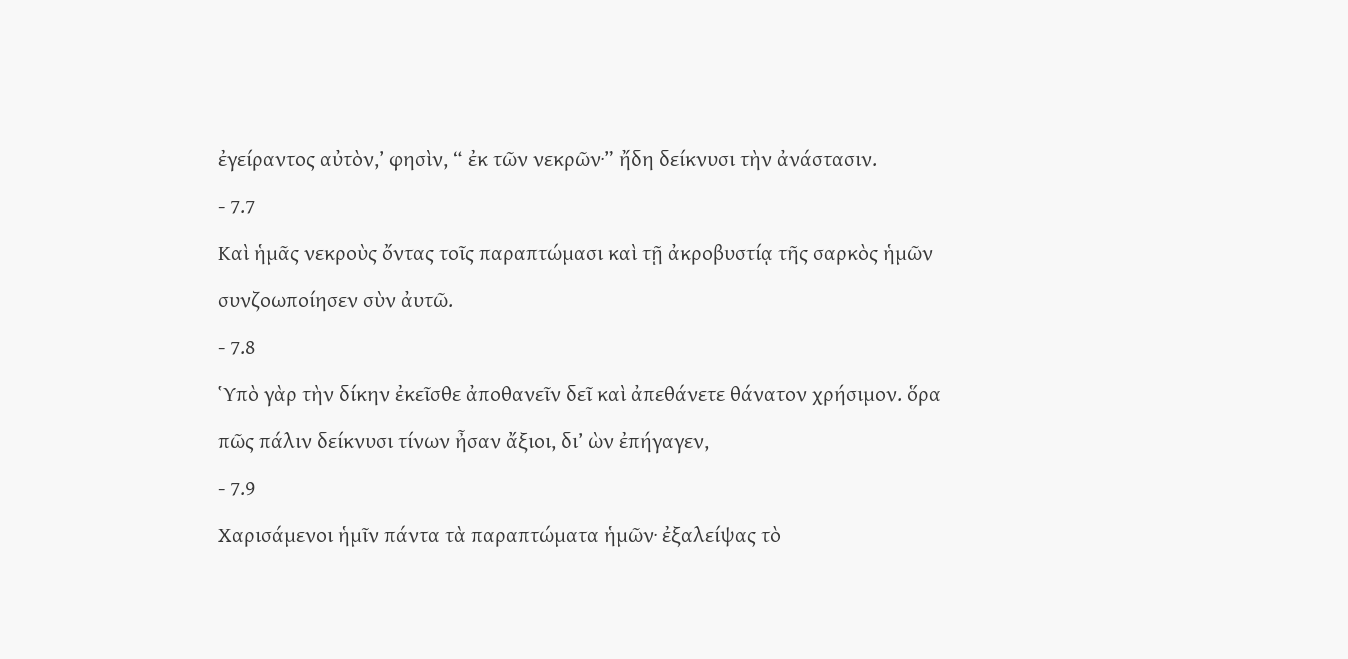ἐγείραντος αὐτὸν,’ φησὶν, “ ἐκ τῶν νεκρῶν·” ἤδη δείκνυσι τὴν ἀνάστασιν.
- 7.7
Καὶ ἡμᾶς νεκροὺς ὄντας τοῖς παραπτώμασι καὶ τῇ ἀκροβυστίᾳ τῆς σαρκὸς ἡμῶν συνζοωποίησεν σὺν ἀυτῶ.
- 7.8
Ὑπὸ γὰρ τὴν δίκην ἐκεῖσθε ἀποθανεῖν δεῖ καὶ ἀπεθάνετε θάνατον χρήσιμον. ὅρα πῶς πάλιν δείκνυσι τίνων ἦσαν ἄξιοι, δι’ ὼν ἐπήγαγεν,
- 7.9
Χαρισάμενοι ἡμῖν πάντα τὰ παραπτώματα ἡμῶν· ἐξαλείψας τὸ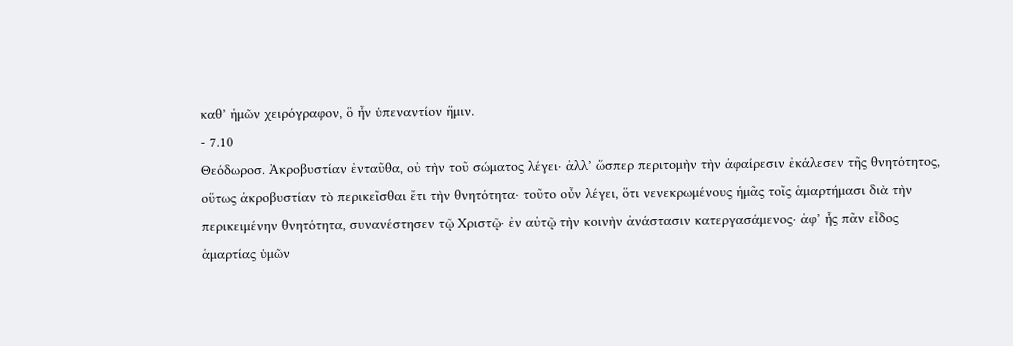καθ’ ἡμῶν χειρόγραφον, ὃ ἦν ὑπεναντίον ἥμιν.
- 7.10
Θεόδωροσ. Ἀκροβυστίαν ἐνταῦθα, οὐ τὴν τοῦ σώματος λέγει· ἀλλ’ ὥσπερ περιτομὴν τὴν ἀφαίρεσιν ἐκάλεσεν τῆς θνητότητος, οὕτως ἀκροβυστίαν τὸ περικεῖσθαι ἔτι τὴν θνητότητα· τοῦτο οὖν λέγει, ὅτι νενεκρωμένους ἡμᾶς τοῖς ἁμαρτήμασι διὰ τὴν περικειμένην θνητότητα, συνανέστησεν τῷ Χριστῷ· ἐν αὐτῷ τὴν κοινὴν ἀνάστασιν κατεργασάμενος· ἀφ’ ἧς πᾶν εἶδος ἁμαρτίας ὑμῶν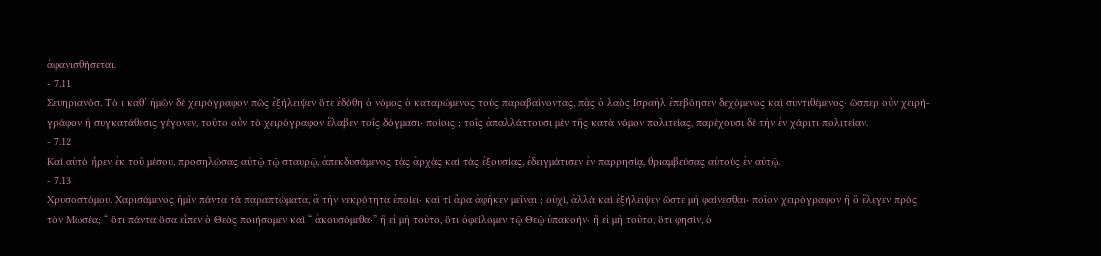ἀφανισθήσεται.
- 7.11
Σευηριανόσ. Τὸ ι καθ’ ἡμῶν δὲ χειρόγραφον πῶς ἐξήλειψεν ὅτε ἐδόθη ὁ νόμος ὁ καταρώμενος τοὺς παραβαίνοντας, πᾶς ὁ λαὸς Ισραὴλ ἐπεβόησεν δεχόμενος καὶ συντιθέμενος· ὥσπερ οὖν χειρή- γράφον ἡ συγκατάθεσις γέγονεν, τοῦτο οὖν τὸ χειρόγραφον ἔλαβεν τοῖς δόγμασι· ποίοις ; τοῖς ἀπαλλάττουσι μὲν τῆς κατὰ νόμον πολιτείας, παρέχουσι δὲ τὴν ἐν χάριτι πολιτείαν.
- 7.12
Καὶ αὐτὸ ἦρεν ἐκ τοῦ μέσου, προσηλώσας αὐτῷ τῷ σταυρῷ, ἀπεκδυσάμενος τὰς ἀρχὰς καὶ τὰς ἐξουσίας, ἐδειγμάτισεν ἐν παρρησίᾳ, θριαμβεύσας αὐτοὺς ἐν αὐτῷ.
- 7.13
Χρυσοστόμου. Χαρισάμενος ἡμῖν πάντα τὰ παραπτώματα, ἃ τὴν νεκρότητα ἐποίει· καὶ τί ἄρα ἀφῆκεν μεῖναι ; οὐχὶ, ἀλλὰ καὶ ἐξήλειψεν ὥστε μὴ φαίνεσθαι· ποῖον χειρόγραφον ἣ ὃ ἔλεγεν πρὸς τὸν Μωσέα; “ ὅτι πάντα ὅσα εἶπεν ὁ Θεὸς ποιήσομεν καὶ “ ἀκουσόμεθα·” ἣ εἰ μὴ τοῦτο, ὅτι ὀφείλομεν τῷ Θεῷ ὑπακοήν· ἣ εἰ μὴ τοῦτο, ὅτι φησὶν, ὁ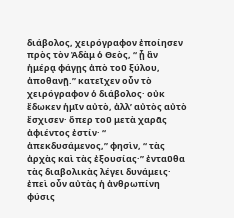διάβολος, χειρόγραφον ἐποίησεν πρὸς τὸν Ἀδὰμ ὁ Θεὸς, “ ᾗ ἃν ἡμέρᾳ φάγῃς ἀπὸ τοῦ ξύλου, ἀποθανῇ.” κατεῖχεν οὖν τὸ χειρόγραφον ὁ διάβολος· οὐκ ἔδωκεν ἡμῖν αὐτὸ, ἀλλ’ αὐτὸς αὐτὸ ἔσχισεν· ὅπερ τοῦ μετὰ χαρᾶς ἀφιέντος ἐστίν· “ ἀπεκδυσάμενος,” φησὶν, “ τὰς ἀρχὰς καὶ τὰς ἐξουσίας·” ἐνταῦθα τὰς διαβολικὰς λέγει δυνάμεις· ἐπεὶ οὖν αὐτὰς ἡ ἀνθρωπίνη φύσις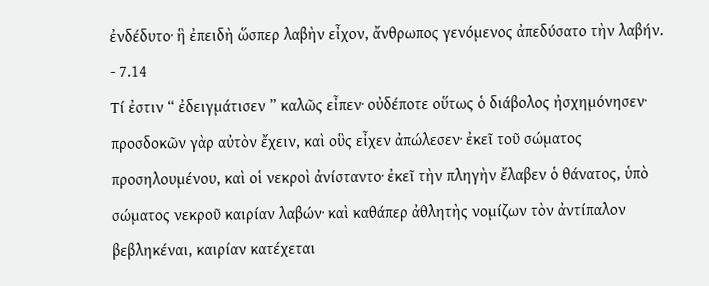ἐνδέδυτο· ἣ ἐπειδὴ ὥσπερ λαβὴν εἶχον, ἄνθρωπος γενόμενος ἀπεδύσατο τὴν λαβήν.
- 7.14
Τί ἐστιν “ ἐδειγμάτισεν ” καλῶς εἶπεν· οὐδέποτε οὕτως ὁ διάβολος ἠσχημόνησεν· προσδοκῶν γὰρ αὐτὸν ἔχειν, καὶ οὓς εἶχεν ἀπώλεσεν· ἐκεῖ τοῦ σώματος προσηλουμένου, καὶ οἱ νεκροὶ ἀνίσταντο· ἐκεῖ τὴν πληγὴν ἔλαβεν ὁ θάνατος, ὑπὸ σώματος νεκροῦ καιρίαν λαβών· καὶ καθάπερ ἀθλητὴς νομίζων τὸν ἀντίπαλον βεβληκέναι, καιρίαν κατέχεται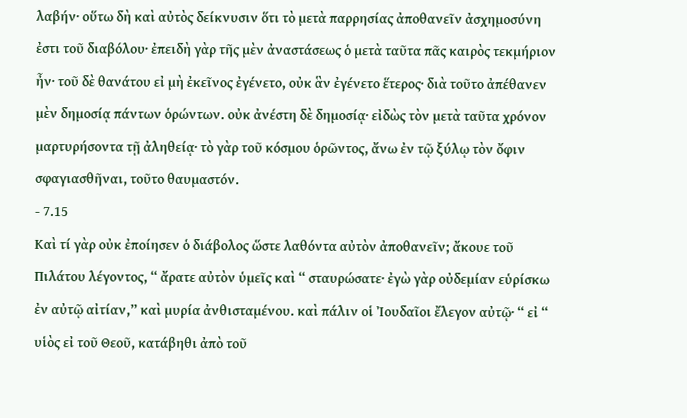λαβήν· οὕτω δὴ καὶ αὐτὸς δείκνυσιν ὅτι τὸ μετὰ παρρησίας ἀποθανεῖν ἀσχημοσύνη ἐστι τοῦ διαβόλου· ἐπειδὴ γὰρ τῆς μὲν ἀναστάσεως ὁ μετὰ ταῦτα πᾶς καιρὸς τεκμήριον ἦν· τοῦ δὲ θανάτου εἰ μὴ ἐκεῖνος ἐγένετο, οὐκ ἃν ἐγένετο ἕτερος· διὰ τοῦτο ἀπέθανεν μὲν δημοσίᾳ πάντων ὁρώντων. οὐκ ἀνέστη δὲ δημοσίᾳ· εἰδὼς τὸν μετὰ ταῦτα χρόνον μαρτυρήσοντα τῇ ἀληθείᾳ· τὸ γὰρ τοῦ κόσμου ὁρῶντος, ἄνω ἐν τῷ ξύλῳ τὸν ὄφιν σφαγιασθῆναι, τοῦτο θαυμαστόν.
- 7.15
Καὶ τί γὰρ οὐκ ἐποίησεν ὁ διάβολος ὥστε λαθόντα αὐτὸν ἀποθανεῖν; ἄκουε τοῦ Πιλάτου λέγοντος, “ ἄρατε αὐτὸν ὑμεῖς καὶ “ σταυρώσατε· ἐγὼ γὰρ οὐδεμίαν εὑρίσκω ἐν αὐτῷ αἰτίαν,” καὶ μυρία ἀνθισταμένου. καὶ πάλιν οἱ Ἰουδαῖοι ἔλεγον αὐτῷ· “ εἰ “ υἱὸς εἰ τοῦ Θεοῦ, κατάβηθι ἀπὸ τοῦ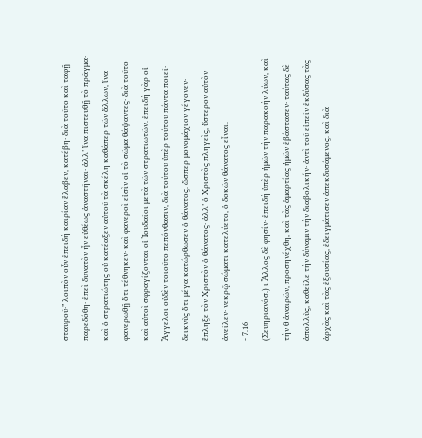σταυροῦ·” λοιπὸν οὖν ἐπειδὴ καιρίαν ἔλαβεν, κατέβη· διὰ τοῦτο καὶ ταφῇ παρεδόθη· ἐπεὶ δυνατὸν ἦν εὐθέως ἀναστῆναι· ἀλλ’ ἵνα πιστευθῇ τὸ πρᾶγμα· καὶ ὁ στρατιώτης οὐ κατέαξεν αὐτοῦ τὰ σκέλη καθάπερ τῶν ἄλλων, ἵνα φανερωθῇ ὅτι τέθνηκεν· καὶ φανεροὶ εἰσὶν οἱ τὸ σῶμα θάψαντες· διὰ τοῦτο καὶ αὐτοὶ σφραγίζονται οἱ Ἰουδαῖοι μετὰ τῶν στρατιωτῶν. ἐπειδὴ γὰρ οἱ Ἄγγελοι οὐδὲν τοιοῦτο πεπόνθασιν, διὰ τούτου ὑπὲρ τούτου πάντα ποιεῖ· δεικνὺς ὅτι μέγα κατώρθωσεν ὁ θάνατος. ὥσπερ μονομάχιον γέγονεν· ἔπληξε τὸν Χριστὸν ὁ θάνατος· ἀλλ’ ὁ Χριστὸς πληγεὶς, ὕστερον αὐτὸν ἀνεῖλεν· νεκρῷ σώματι κατελύετο, ὁ δοκῶν θάνατος εἶναι.
- 7.16
(Σευηριανόσ.) ι Ἄλλος δὲ φησίν· ἐπειδὴ ὑπὲρ ἡμῶν τὴν παρακοὴν λύων, καὶ τὴν θ ἀναιρῶν, προσηνέχθη, καὶ τὰς ἁμαρτίας ἡμῶν ἐβάστασεν· ταύτας δὲ ἀπολλὺς, καθεῖλε τὴν δύναμιν τὴν διαβολικήν· ἀντὶ τοῦ εἰπεῖν ἐκδύσας τὰς ἀρχὰς καὶ τὰς ἐξουσίας, ἐδειγμάτισεν ἀπεκδυσάμενος. καὶ διὰ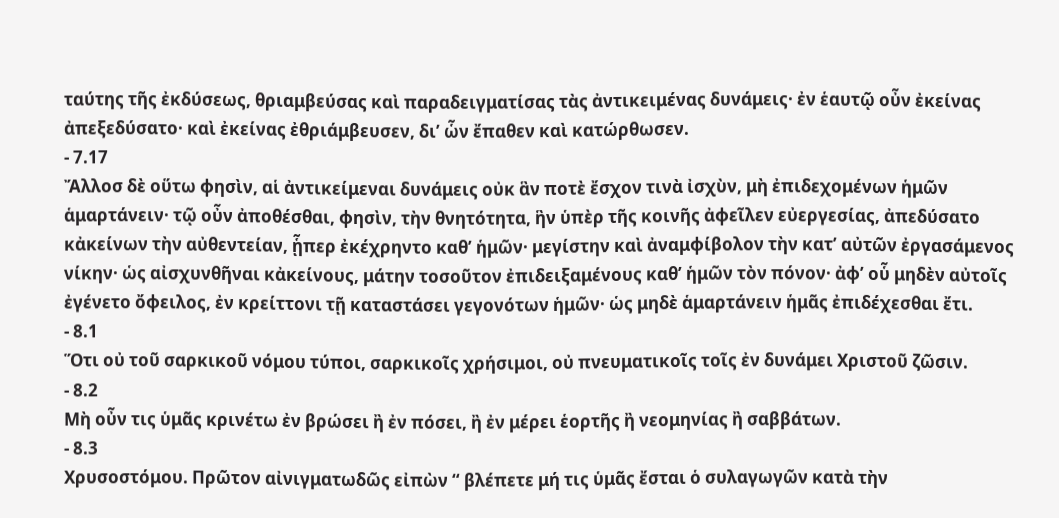ταύτης τῆς ἐκδύσεως, θριαμβεύσας καὶ παραδειγματίσας τὰς ἀντικειμένας δυνάμεις· ἐν ἑαυτῷ οὖν ἐκείνας ἀπεξεδύσατο· καὶ ἐκείνας ἐθριάμβευσεν, δι’ ὧν ἔπαθεν καὶ κατώρθωσεν.
- 7.17
Ἄλλοσ δὲ οὕτω φησὶν, αἱ ἀντικείμεναι δυνάμεις οὐκ ἃν ποτὲ ἔσχον τινὰ ἰσχὺν, μὴ ἐπιδεχομένων ἡμῶν ἁμαρτάνειν· τῷ οὖν ἀποθέσθαι, φησὶν, τὴν θνητότητα, ἣν ὑπὲρ τῆς κοινῆς ἀφεῖλεν εὐεργεσίας, ἀπεδύσατο κἀκείνων τὴν αὐθεντείαν, ᾗπερ ἐκέχρηντο καθ’ ἡμῶν· μεγίστην καὶ ἀναμφίβολον τὴν κατ’ αὐτῶν ἐργασάμενος νίκην· ὡς αἰσχυνθῆναι κἀκείνους, μάτην τοσοῦτον ἐπιδειξαμένους καθ’ ἡμῶν τὸν πόνον· ἀφ’ οὗ μηδὲν αὐτοῖς ἐγένετο ὄφειλος, ἐν κρείττονι τῇ καταστάσει γεγονότων ἡμῶν· ὡς μηδὲ ἁμαρτάνειν ἡμᾶς ἐπιδέχεσθαι ἔτι.
- 8.1
Ὅτι οὐ τοῦ σαρκικοῦ νόμου τύποι, σαρκικοῖς χρήσιμοι, οὐ πνευματικοῖς τοῖς ἐν δυνάμει Χριστοῦ ζῶσιν.
- 8.2
Μὴ οὖν τις ὑμᾶς κρινέτω ἐν βρώσει ἢ ἐν πόσει, ἢ ἐν μέρει ἑορτῆς ἢ νεομηνίας ἢ σαββάτων.
- 8.3
Χρυσοστόμου. Πρῶτον αἰνιγματωδῶς εἰπὼν “ βλέπετε μή τις ὑμᾶς ἔσται ὁ συλαγωγῶν κατὰ τὴν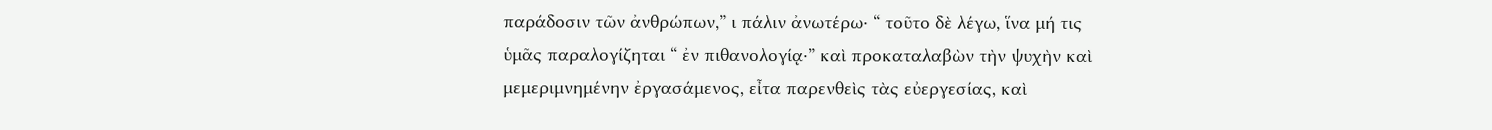παράδοσιν τῶν ἀνθρώπων,” ι πάλιν ἀνωτέρω· “ τοῦτο δὲ λέγω, ἵνα μή τις ὑμᾶς παραλογίζηται “ ἐν πιθανολογίᾳ·” καὶ προκαταλαβὼν τὴν ψυχὴν καὶ μεμεριμνημένην ἐργασάμενος, εἶτα παρενθεὶς τὰς εὐεργεσίας, καὶ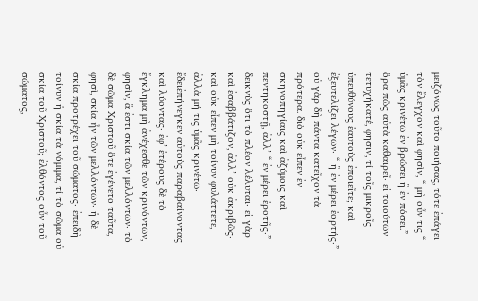μειζόνως τοῦτο ποιήσας, τότε ἐπάγει τὸν ἔλεγχον καὶ φησὶν, “ μὴ οὖν τις “ ὑμᾶς κρινέτω ἐν βρώσει ἢ ἐν πόσει.” ὅρα πῶς αὐτὰ καθαιρεῖ· εἰ τοιούτων τετυχήκατέ, φησιν, τί τοῖς μικροῖς ὑπευθύνους ἑαυτοὺς ἐποιεῖτε; καὶ ἐξευτελίζει λέγων· “ ἢ ἐν μέρει ἑορτής·” οὐ γὰρ δὴ πάντα κατεῖχον τὰ πρότερα. διὸ οὐκ εἶπεν ἐν σκηνοπηγίαις καὶ ἀζύμοις καὶ πεντηκοστῇ, ἀλλ’ “ ἐν μέρει ἑροτῆς·” δεικνὺς ὅτι τὸ πλέον λέλυται· εἰ γὰρ καὶ ἐσαββάτιζον, ἀλλ’ οὐκ ἀκριβῶς· καὶ οὐκ εἶπεν μὴ τοίνυν φυλάττετε, ἀλλὰ μή τις ὑμᾶς κρινέτω· ἔδειἐπήνεγκεν αὐτοὺς παραβαίνοντας καὶ λύοντας· ἐφ’ ἑτέρους δὲ τὸ ἔγκλημα μὴ ἀνέχεσθε τῶν κρινόντων, φησὶν, ἅ ἐστι σκία τῶν μελλόντων· τὸ δὲ σῶμα Χριστοῦ ὅτε ἐγένετο ταῦτα, φησὶ, σκία ἦν τῶν μελλόντων· ἡ δὲ σκία προτρέχει τοῦ σώματος· ἐπειδὴ τοίνυν ἡ σκία τὰ νόμιμα, τί τὸ σῶμα οὐ σκία τοῦ Χριστοῦ; ἐλθόντος οὖν τοῦ σώματος,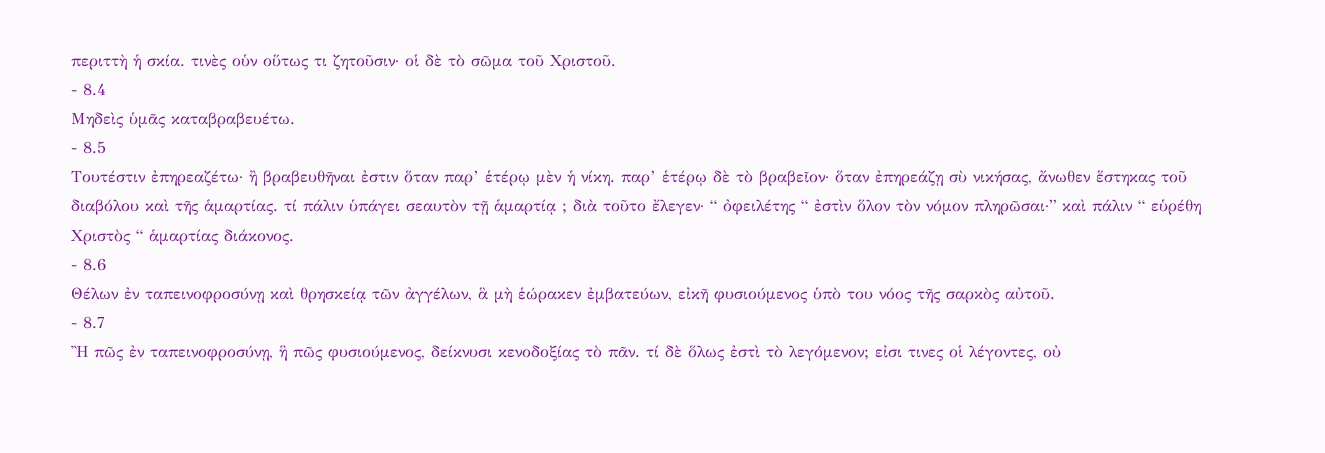περιττὴ ἡ σκία. τινὲς οὑν οὕτως τι ζητοῦσιν· οἱ δὲ τὸ σῶμα τοῦ Χριστοῦ.
- 8.4
Μηδεὶς ὑμᾶς καταβραβευέτω.
- 8.5
Τουτέστιν ἐπηρεαζέτω· ἢ βραβευθῆναι ἐστιν ὅταν παρ’ ἑτέρῳ μὲν ἡ νίκη. παρ’ ἑτέρῳ δὲ τὸ βραβεῖον· ὅταν ἐπηρεάζῃ σὺ νικήσας, ἄνωθεν ἕστηκας τοῦ διαβόλου καὶ τῆς ἁμαρτίας. τί πάλιν ὑπάγει σεαυτὸν τῇ ἁμαρτίᾳ ; διὰ τοῦτο ἔλεγεν· “ ὀφειλέτης “ ἐστὶν ὅλον τὸν νόμον πληρῶσαι·” καὶ πάλιν “ εὑρέθη Χριστὸς “ ἁμαρτίας διάκονος.
- 8.6
Θέλων ἐν ταπεινοφροσύνῃ καὶ θρησκείᾳ τῶν ἀγγέλων, ἃ μὴ ἑώρακεν ἐμβατεύων, εἰκῆ φυσιούμενος ὑπὸ του νόος τῆς σαρκὸς αὐτοῦ.
- 8.7
Ἢ πῶς ἐν ταπεινοφροσύνῃ, ἣ πῶς φυσιούμενος, δείκνυσι κενοδοξίας τὸ πᾶν. τί δὲ ὅλως ἐστὶ τὸ λεγόμενον; εἰσι τινες οἱ λέγοντες, οὐ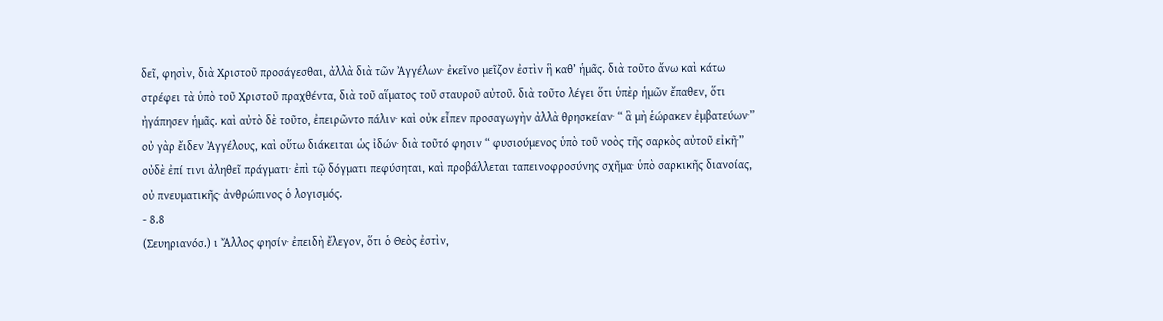δεῖ, φησὶν, διὰ Χριστοῦ προσάγεσθαι, ἀλλὰ διὰ τῶν Ἀγγέλων· ἐκεῖνο μεῖζον ἐστὶν ἣ καθ’ ἡμᾶς. διὰ τοῦτο ἄνω καὶ κάτω στρέφει τὰ ὑπὸ τοῦ Χριστοῦ πραχθέντα, διὰ τοῦ αἵματος τοῦ σταυροῦ αὐτοῦ. διὰ τοῦτο λέγει ὅτι ὑπὲρ ἡμῶν ἔπαθεν, ὅτι ἠγάπησεν ἡμᾶς. καὶ αὐτὸ δὲ τοῦτο, ἐπειρῶντο πάλιν· καὶ οὐκ εἶπεν προσαγωγὴν ἀλλὰ θρησκείαν· “ ἃ μὴ ἑώρακεν ἐμβατεύων·” οὐ γὰρ ἔιδεν Ἀγγέλους, καὶ οὕτω διάκειται ὡς ἰδών· διὰ τοῦτό φησιν “ φυσιούμενος ὑπὸ τοῦ νοὸς τῆς σαρκὸς αὐτοῦ εἰκῆ·” οὐδὲ ἐπί τινι ἀληθεῖ πράγματι· ἐπὶ τῷ δόγματι πεφύσηται, καὶ προβάλλεται ταπεινοφροσύνης σχῆμα· ὑπὸ σαρκικῆς διανοίας, οὐ πνευματικῆς· ἀνθρώπινος ὁ λογισμός.
- 8.8
(Σευηριανόσ.) ι Ἄλλος φησίν· ἐπειδὴ ἔλεγον, ὅτι ὁ Θεὸς ἐστὶν,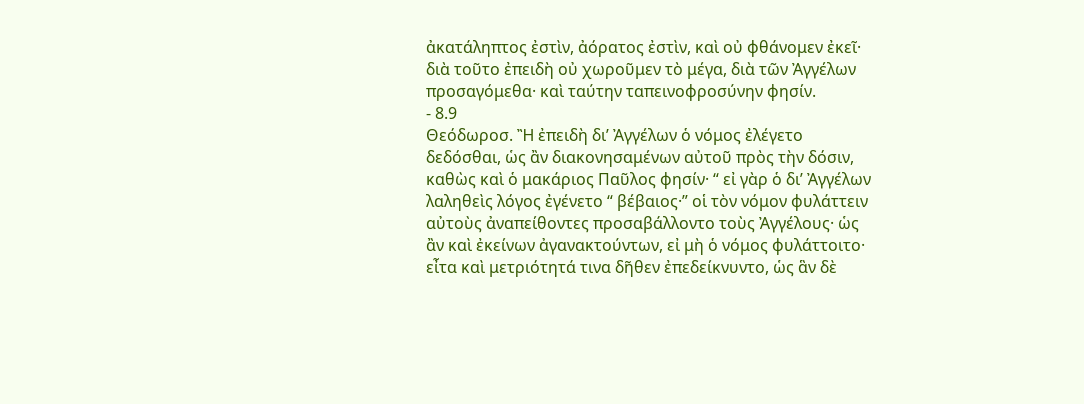ἀκατάληπτος ἐστὶν, ἀόρατος ἐστὶν, καὶ οὐ φθάνομεν ἐκεῖ· διὰ τοῦτο ἐπειδὴ οὐ χωροῦμεν τὸ μέγα, διὰ τῶν Ἀγγέλων προσαγόμεθα· καὶ ταύτην ταπεινοφροσύνην φησίν.
- 8.9
Θεόδωροσ. Ἢ ἐπειδὴ δι’ Ἀγγέλων ὁ νόμος ἐλέγετο δεδόσθαι, ὡς ἂν διακονησαμένων αὐτοῦ πρὸς τὴν δόσιν, καθὼς καὶ ὁ μακάριος Παῦλος φησίν· “ εἰ γὰρ ὁ δι’ Ἀγγέλων λαληθεὶς λόγος ἐγένετο “ βέβαιος·” οἱ τὸν νόμον φυλάττειν αὐτοὺς ἀναπείθοντες προσαβάλλοντο τοὺς Ἀγγέλους· ὡς ἂν καὶ ἐκείνων ἀγανακτούντων, εἰ μὴ ὁ νόμος φυλάττοιτο· εἶτα καὶ μετριότητά τινα δῆθεν ἐπεδείκνυντο, ὡς ἃν δὲ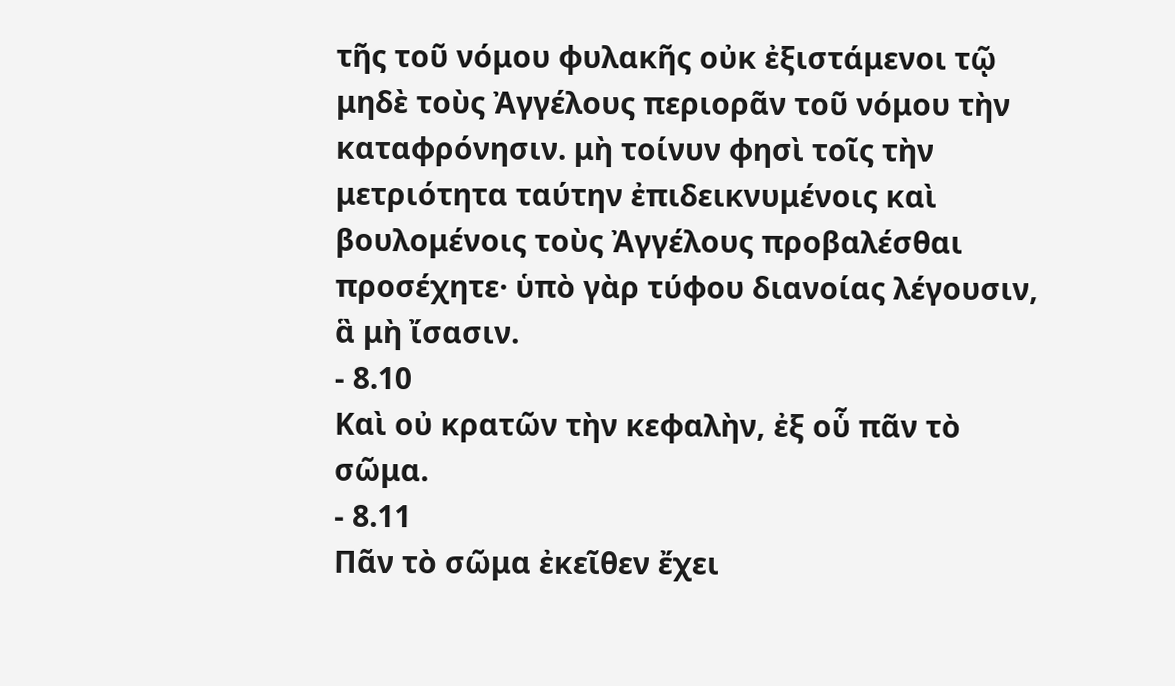τῆς τοῦ νόμου φυλακῆς οὐκ ἐξιστάμενοι τῷ μηδὲ τοὺς Ἀγγέλους περιορᾶν τοῦ νόμου τὴν καταφρόνησιν. μὴ τοίνυν φησὶ τοῖς τὴν μετριότητα ταύτην ἐπιδεικνυμένοις καὶ βουλομένοις τοὺς Ἀγγέλους προβαλέσθαι προσέχητε· ὑπὸ γὰρ τύφου διανοίας λέγουσιν, ἃ μὴ ἴσασιν.
- 8.10
Καὶ οὐ κρατῶν τὴν κεφαλὴν, ἐξ οὗ πᾶν τὸ σῶμα.
- 8.11
Πᾶν τὸ σῶμα ἐκεῖθεν ἔχει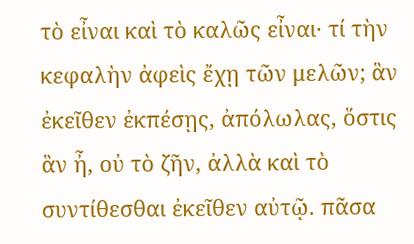τὸ εἶναι καὶ τὸ καλῶς εἶναι· τί τὴν κεφαλὴν ἀφεὶς ἔχῃ τῶν μελῶν; ἃν ἐκεῖθεν ἐκπέσῃς, ἀπόλωλας, ὅστις ἃν ἦ, οὐ τὸ ζῆν, ἀλλὰ καὶ τὸ συντίθεσθαι ἐκεῖθεν αὐτῷ. πᾶσα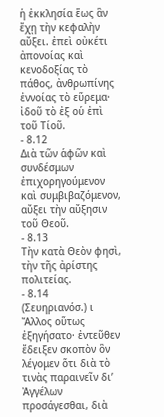ἡ ἐκκλησία ἕως ἃν ἔχῃ τὴν κεφαλὴν αὔξει. ἐπεὶ οὐκέτι ἀπονοίας καὶ κενοδοξίας τὸ πάθος, ἀνθρωπίνης ἐννοίας τὸ εὕρεμα· ἰδοῦ τὸ ἐξ οὑ ἐπὶ τοῦ Τίοῦ.
- 8.12
Διὰ τῶν ἁφῶν καὶ συνδέσμων ἐπιχορηγούμενον καὶ συμβιβαζόμενον, αὔξει τὴν αὔξησιν τοῦ Θεοῦ.
- 8.13
Τὴν κατὰ Θεὸν φησὶ, τὴν τῆς ἀρίστης πολιτείας.
- 8.14
(Σευηριανόσ.) ι Ἄλλος οὕτως ἐξηγήσατο· ἐντεῦθεν ἔδειξεν σκοπὸν ὃν λέγομεν ὅτι διὰ τὸ τινὰς παραινεῖν δι’ Ἀγγέλων προσάγεσθαι, διὰ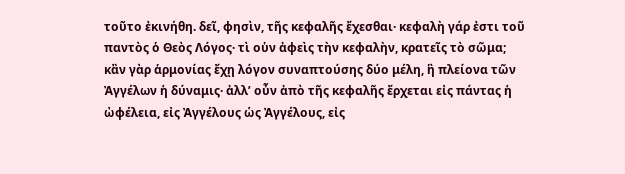τοῦτο ἐκινήθη. δεῖ, φησὶν, τῆς κεφαλῆς ἔχεσθαι· κεφαλὴ γάρ ἐστι τοῦ παντὸς ὁ Θεὸς Λόγος· τὶ οὑν ἀφεὶς τὴν κεφαλὴν, κρατεῖς τὸ σῶμα; κἂν γὰρ ἁρμονίας ἔχῃ λόγον συναπτούσης δύο μέλη, ἣ πλείονα τῶν Ἀγγέλων ἡ δύναμις· ἀλλ’ οὖν ἀπὸ τῆς κεφαλῆς ἔρχεται εἰς πάντας ἡ ὠφέλεια, εἰς Ἀγγέλους ὡς Ἀγγέλους, εἰς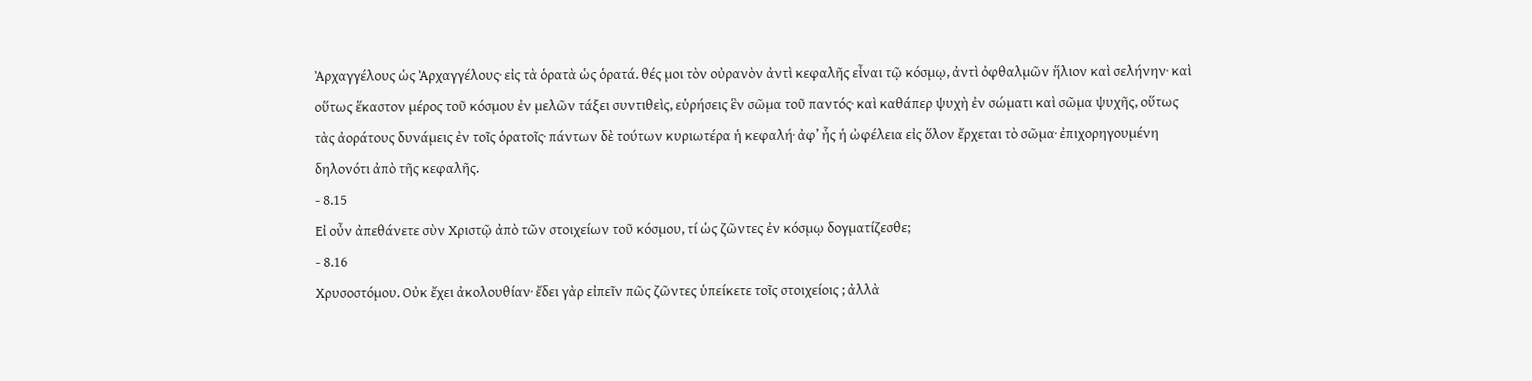Ἀρχαγγέλους ὡς Ἀρχαγγέλους· εἰς τὰ ὁρατὰ ὡς ὁρατά. θές μοι τὸν οὐρανὸν ἀντὶ κεφαλῆς εἶναι τῷ κόσμῳ, ἀντὶ ὀφθαλμῶν ἥλιον καὶ σελήνην· καὶ οὕτως ἕκαστον μέρος τοῦ κόσμου ἐν μελῶν τάξει συντιθεὶς, εὑρήσεις ἓν σῶμα τοῦ παντός· καὶ καθάπερ ψυχὴ ἐν σώματι καὶ σῶμα ψυχῆς, οὕτως τὰς ἀοράτους δυνάμεις ἐν τοῖς ὁρατοῖς· πάντων δὲ τούτων κυριωτέρα ἡ κεφαλή· ἀφ’ ἧς ἡ ὠφέλεια εἰς ὅλον ἔρχεται τὸ σῶμα· ἐπιχορηγουμένη δηλονότι ἀπὸ τῆς κεφαλῆς.
- 8.15
Εἰ οὖν ἀπεθάνετε σὺν Χριστῷ ἀπὸ τῶν στοιχείων τοῦ κόσμου, τί ὡς ζῶντες ἐν κόσμῳ δογματίζεσθε;
- 8.16
Χρυσοστόμου. Οὐκ ἔχει ἀκολουθίαν· ἔδει γὰρ εἰπεῖν πῶς ζῶντες ὑπείκετε τοῖς στοιχείοις ; ἀλλὰ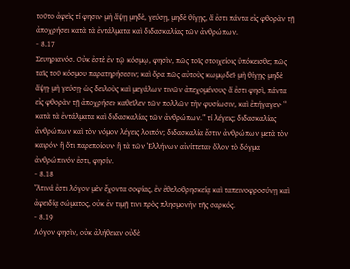τοῦτο ἀφεὶς τί φησιν· μὴ ἅψῃ μηδὲ, γεύσῃ, μηδὲ θίγῃς, ἅ ἐστι πάντα εἰς φθορὰν τῇ ἀποχρήσει κατὰ τὰ ἐντάλματα καὶ διδασκαλίας τῶν ἀνθρώπων.
- 8.17
Σευηριανόσ. Οὐκ ἐστὲ ἐν τῷ κόσμῳ, φησὶν, πῶς τοῖς στοιχείοις ὑπόκεισθε; πῶς ταῖς τοῦ κόσμου παρατηρήσεσιν; καὶ ὅρα πῶς αὐτοὺς κωμῳδεῖ· μὴ θίγῃς· μηδὲ ἅψῃ· μὴ γεύσῃ· ὡς δειλοὺς καὶ μεγάλων τινῶν ἀπεχομένους· ἅ ἐστι φησὶ, πάντα εἰς φθορὰν τῇ ἀποχρήσει· καθεῖλεν τῶν πολλῶν τὴν φυσίωσιν, καὶ ἐπήγαγεν· “ κατὰ τὰ ἐντάλματα καὶ διδασκαλίας τῶν ἀνθρώπων.” τί λέγεις; διδασκαλίας ἀνθρώπων καὶ τὸν νόμον λέγεις λοιπόν; διδασκαλία ἔστιν ἀνθρώπων μετὰ τὸν καιρόν· ἣ ὅτι παρεποίουν· ἣ τὰ τῶν Ἑλλήνων αἰνίττεται· ὅλον τὸ δόγμα ἀνθρώπινόν ἐστι, φησίν.
- 8.18
Ἅτινά ἐστι λόγον μὲν ἔχοντα σοφίας, ἐν ἐθελοθρησκείᾳ καὶ ταπεινοφροσύνῃ καὶ ἀφειδίᾳ σώματος, οὐκ ἐν τιμῇ τινι πρὸς πλησμονὴν τῆς σαρκός.
- 8.19
Λόγον φησὶν, οὐκ ἀλήθειαν οὐδὲ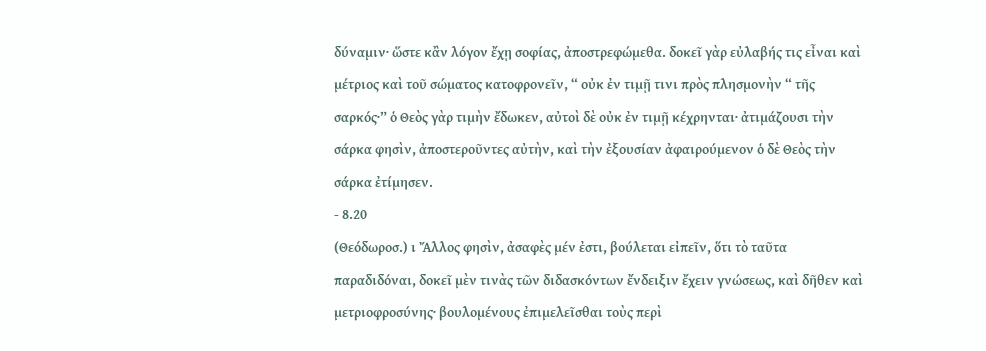δύναμιν· ὥστε κἂν λόγον ἔχῃ σοφίας, ἀποστρεφώμεθα. δοκεῖ γὰρ εὐλαβής τις εἶναι καὶ μέτριος καὶ τοῦ σώματος κατοφρονεῖν, “ οὐκ ἐν τιμῇ τινι πρὸς πλησμονὴν “ τῆς σαρκός·” ὁ Θεὸς γὰρ τιμὴν ἔδωκεν, αὐτοὶ δὲ οὐκ ἐν τιμῇ κέχρηνται· ἀτιμάζουσι τὴν σάρκα φησὶν, ἀποστεροῦντες αὐτὴν, καὶ τὴν ἐξουσίαν ἀφαιρούμενον ὁ δὲ Θεὸς τὴν σάρκα ἐτίμησεν.
- 8.20
(Θεόδωροσ.) ι Ἄλλος φησὶν, ἀσαφὲς μέν ἐστι, βούλεται εἰπεῖν, ὅτι τὸ ταῦτα παραδιδόναι, δοκεῖ μὲν τινὰς τῶν διδασκόντων ἔνδειξιν ἔχειν γνώσεως, καὶ δῆθεν καὶ μετριοφροσύνης· βουλομένους ἐπιμελεῖσθαι τοὺς περὶ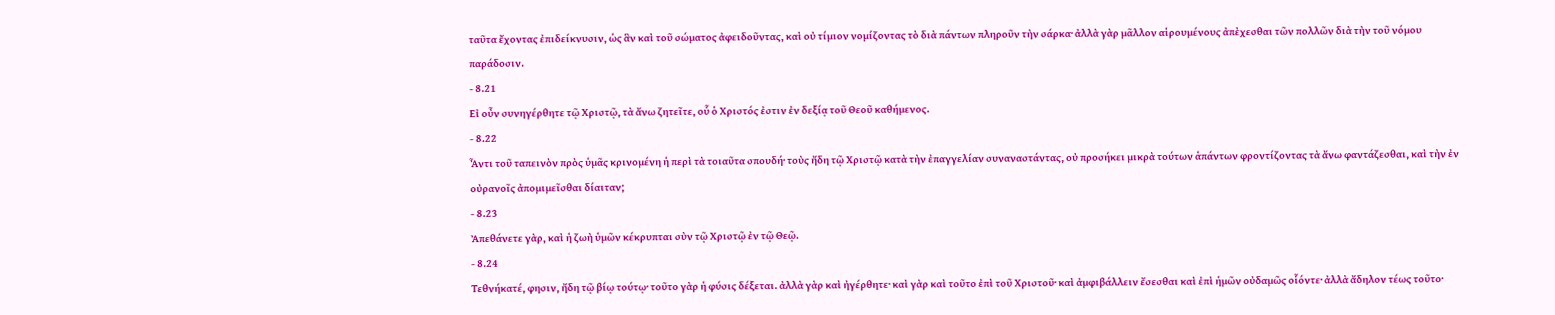ταῦτα ἔχοντας ἐπιδείκνυσιν, ὡς ἃν καὶ τοῦ σώματος ἀφειδοῦντας, καὶ οὐ τίμιον νομίζοντας τὸ διὰ πάντων πληροῦν τὴν σάρκα· ἀλλὰ γὰρ μᾶλλον αἱρουμένους ἀπὲχεσθαι τῶν πολλῶν διὰ τὴν τοῦ νόμου παράδοσιν.
- 8.21
Εἰ οὖν συνηγέρθητε τῷ Χριστῷ, τὰ ἄνω ζητεῖτε, οὗ ὁ Χριστός ἐστιν ἐν δεξίᾳ τοῦ Θεοῦ καθήμενος.
- 8.22
Ἆντι τοῦ ταπεινὸν πρὸς ὑμᾶς κρινομένη ἡ περὶ τὰ τοιαῦτα σπουδή· τοὺς ἤδη τῷ Χριστῷ κατὰ τὴν ἐπαγγελίαν συναναστάντας, οὐ προσήκει μικρὰ τούτων ἁπάντων φροντίζοντας τὰ ἄνω φαντάζεσθαι, καὶ τὴν ἐν οὐρανοῖς ἀπομιμεῖσθαι δίαιταν;
- 8.23
Ἀπεθάνετε γὰρ, καὶ ἡ ζωὴ ὑμῶν κέκρυπται σὺν τῷ Χριστῷ ἐν τῷ Θεῷ.
- 8.24
Τεθνήκατέ, φησιν, ἤδη τῷ βίῳ τούτῳ· τοῦτο γὰρ ἡ φύσις δέξεται. ἀλλὰ γὰρ καὶ ἠγέρθητε· καὶ γὰρ καὶ τοῦτο ἐπὶ τοῦ Χριστοῦ· καὶ ἀμφιβάλλειν ἔσεσθαι καὶ ἐπὶ ἡμῶν οὐδαμῶς οἷόντε· ἀλλὰ ἄδηλον τέως τοῦτο·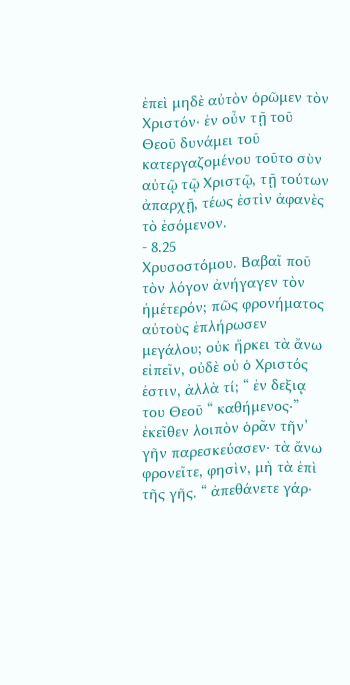ἐπεὶ μηδὲ αὐτὸν ὁρῶμεν τὸν Χριστόν· ἐν οὖν τῇ τοῦ Θεοῦ δυνάμει τοῦ κατεργαζομένου τοῦτο σὺν αὐτῷ τῷ Χριστῷ, τῇ τούτων ἀπαρχῇ, τέως ἐστὶν ἀφανὲς τὸ ἐσόμενον.
- 8.25
Χρυσοστόμου. Βαβαῖ ποῦ τὸν λόγον ἀνήγαγεν τὸν ἡμέτερόν; πῶς φρονήματος αὐτοὺς ἐπλήρωσεν μεγάλου; οὐκ ἤρκει τὰ ἄνω εἰπεῖν, οὐδὲ οὑ ὁ Χριστός ἐστιν, ἀλλὰ τί; “ ἐν δεξιᾳ του Θεοῦ “ καθήμενος·” ἐκεῖθεν λοιπὸν ὁρᾶν τῆν’ γῆν παρεσκεύασεν· τὰ ἄνω φρονεῖτε, φησὶν, μὴ τὰ ἐπὶ τῆς γῆς. “ ἀπεθάνετε γάρ·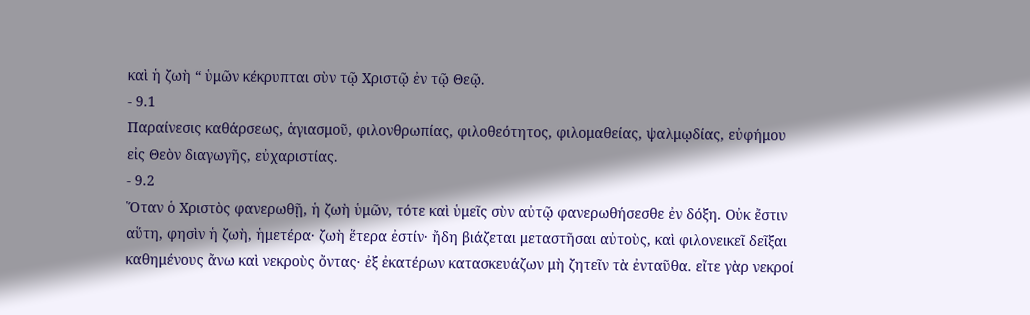καὶ ἡ ζωὴ “ ὑμῶν κέκρυπται σὺν τῷ Χριστῷ ἐν τῷ Θεῷ.
- 9.1
Παραίνεσις καθάρσεως, ἁγιασμοῦ, φιλονθρωπίας, φιλοθεότητος, φιλομαθείας, ψαλμῳδίας, εὐφήμου εἰς Θεὸν διαγωγῆς, εὐχαριστίας.
- 9.2
Ὅταν ὁ Χριστὸς φανερωθῇ, ἡ ζωὴ ὑμῶν, τότε καὶ ὑμεῖς σὺν αὐτῷ φανερωθήσεσθε ἐν δόξη. Οὐκ ἔστιν αὕτη, φησὶν ἡ ζωὴ, ἡμετέρα· ζωὴ ἕτερα ἐστίν· ἤδη βιάζεται μεταστῆσαι αὐτοὺς, καὶ φιλονεικεῖ δεῖξαι καθημένους ἄνω καὶ νεκροὺς ὄντας· ἐξ ἐκατέρων κατασκευάζων μὴ ζητεῖν τὰ ἐνταῦθα. εἴτε γὰρ νεκροί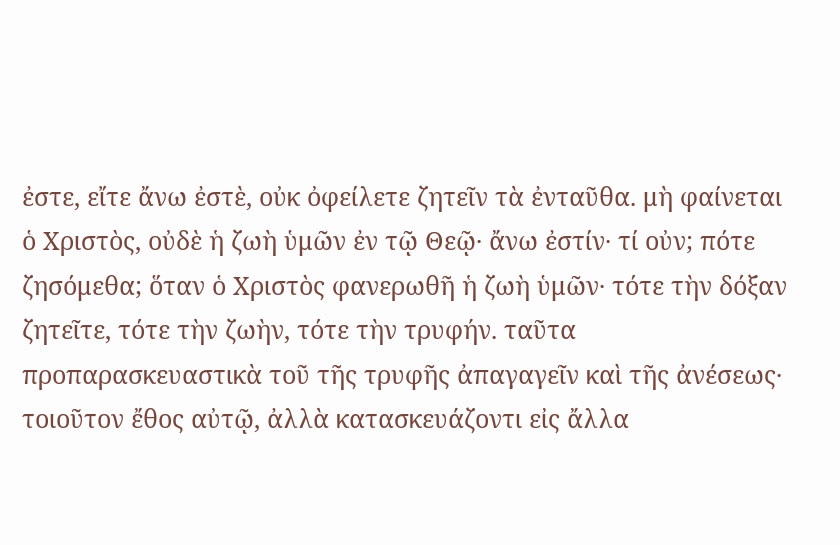ἐστε, εἴτε ἄνω ἐστὲ, οὐκ ὀφείλετε ζητεῖν τὰ ἐνταῦθα. μὴ φαίνεται ὁ Χριστὸς, οὐδὲ ἡ ζωὴ ὑμῶν ἐν τῷ Θεῷ· ἄνω ἐστίν· τί οὐν; πότε ζησόμεθα; ὅταν ὁ Χριστὸς φανερωθῆ ἡ ζωὴ ὑμῶν· τότε τὴν δόξαν ζητεῖτε, τότε τὴν ζωὴν, τότε τὴν τρυφήν. ταῦτα προπαρασκευαστικὰ τοῦ τῆς τρυφῆς ἀπαγαγεῖν καὶ τῆς ἀνέσεως· τοιοῦτον ἔθος αὐτῷ, ἀλλὰ κατασκευάζοντι εἰς ἄλλα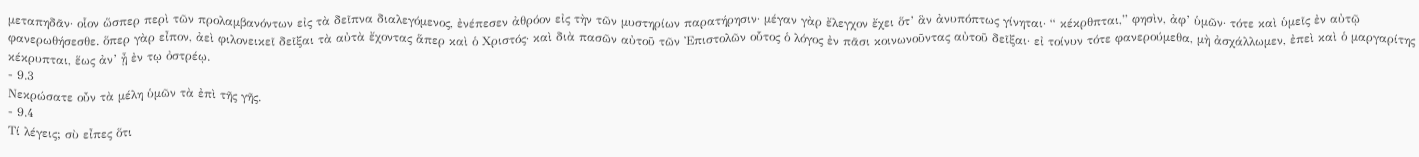μεταπηδᾶν· οἷον ὥσπερ περὶ τῶν προλαμβανόντων εἰς τὰ δεῖπνα διαλεγόμενος, ἐνέπεσεν ἀθρόον εἰς τὴν τῶν μυστηρίων παρατήρησιν· μέγαν γὰρ ἔλεγχον ἔχει ὅτ’ ἃν ἀνυπόπτως γίνηται· “ κέκρθπται,” φησὶν, ἀφ’ ὑμῶν· τότε καὶ ὑμεῖς ἐν αὐτῷ φανερωθήσεσθε. ὅπερ γὰρ εἶπον, ἀεὶ φιλονεικεῖ δεῖξαι τὰ αὐτὰ ἔχοντας ἅπερ καὶ ὁ Χριστός· καὶ διὰ πασῶν αὐτοῦ τῶν Ἐπιστολῶν οὗτος ὁ λόγος ἐν πᾶσι κοινωνοῦντας αὐτοῦ δεῖξαι· εἰ τοίνυν τότε φανερούμεθα, μὴ ἀσχάλλωμεν, ἐπεὶ καὶ ὁ μαργαρίτης κέκρυπται, ἕως ἀν’ ᾖ ἐν τῳ ὀστρέῳ.
- 9.3
Νεκρώσατε οὖν τὰ μέλη ὑμῶν τὰ ἐπὶ τῆς γῆς.
- 9.4
Τί λέγεις; σὺ εἶπες ὅτι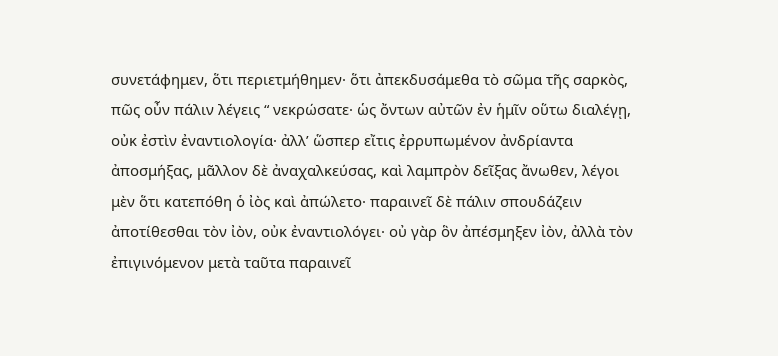συνετάφημεν, ὅτι περιετμήθημεν· ὅτι ἀπεκδυσάμεθα τὸ σῶμα τῆς σαρκὸς, πῶς οὖν πάλιν λέγεις “ νεκρώσατε· ὡς ὄντων αὐτῶν ἐν ἡμῖν οὕτω διαλέγῃ, οὐκ ἐστὶν ἐναντιολογία· ἀλλ’ ὥσπερ εἴτις ἐρρυπωμένον ἀνδρίαντα ἀποσμήξας, μᾶλλον δὲ ἀναχαλκεύσας, καὶ λαμπρὸν δεῖξας ἄνωθεν, λέγοι μὲν ὅτι κατεπόθη ὁ ἰὸς καὶ ἀπώλετο· παραινεῖ δὲ πάλιν σπουδάζειν ἀποτίθεσθαι τὸν ἰὸν, οὐκ ἐναντιολόγει· οὐ γὰρ ὃν ἀπέσμηξεν ἰὸν, ἀλλὰ τὸν ἐπιγινόμενον μετὰ ταῦτα παραινεῖ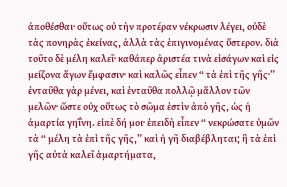ἀποθέσθαι· οὕτως οὐ τὴν προτέραν νέκρωσιν λέγει, οὐδὲ τὰς πονηρὰς ἐκείνας, ἀλλὰ τὰς ἐπιγινομένας ὕστερον. διὰ τοῦτο δὲ μέλη καλεῖ· καθάπερ ἀριστέα τινὰ εἰσάγων καὶ εἰς μείζονα ἄγων ἔμφασιν· καὶ καλῶς εἶπεν “ τὰ ἐπὶ τῆς γῆς·” ἐνταῦθα γὰρ μένει, καὶ ἐνταῦθα πολλῷ μἅλλον τῶν μελῶν· ὥστε οὐχ οὕτως τὸ σῶμα ἐστὶν ἀπὸ γῆς, ὡς ἡ ἁμαρτία γηΐνη. εἰπὲ δή μοι· ἐπειδὴ εἶπεν “ νεκρώσατε ὑμῶν τὰ “ μέλη τὰ ἐπὶ τῆς γῆς,” καὶ ἡ γῆ διαβέβληται; ἣ τὰ ἐπὶ γῆς αὐτὰ καλεῖ ἁμαρτήματα,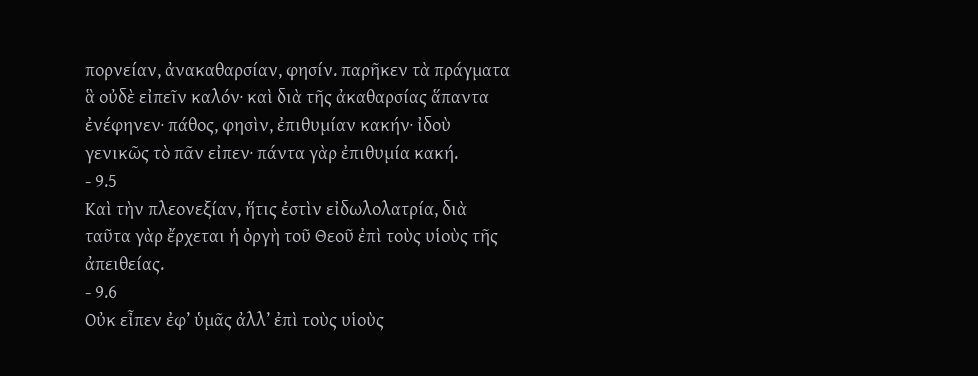πορνείαν, ἀνακαθαρσίαν, φησίν. παρῆκεν τὰ πράγματα ἃ οὐδὲ εἰπεῖν καλόν· καὶ διὰ τῆς ἀκαθαρσίας ἅπαντα ἐνέφηνεν· πάθος, φησὶν, ἐπιθυμίαν κακήν· ἰδοὺ γενικῶς τὸ πᾶν εἰπεν· πάντα γὰρ ἐπιθυμία κακή.
- 9.5
Καὶ τὴν πλεονεξίαν, ἥτις ἐστὶν εἰδωλολατρία, διὰ ταῦτα γὰρ ἔρχεται ἡ ὀργὴ τοῦ Θεοῦ ἐπὶ τοὺς υἱοὺς τῆς ἀπειθείας.
- 9.6
Οὐκ εἶπεν ἐφ’ ὑμᾶς ἀλλ’ ἐπὶ τοὺς υἱοὺς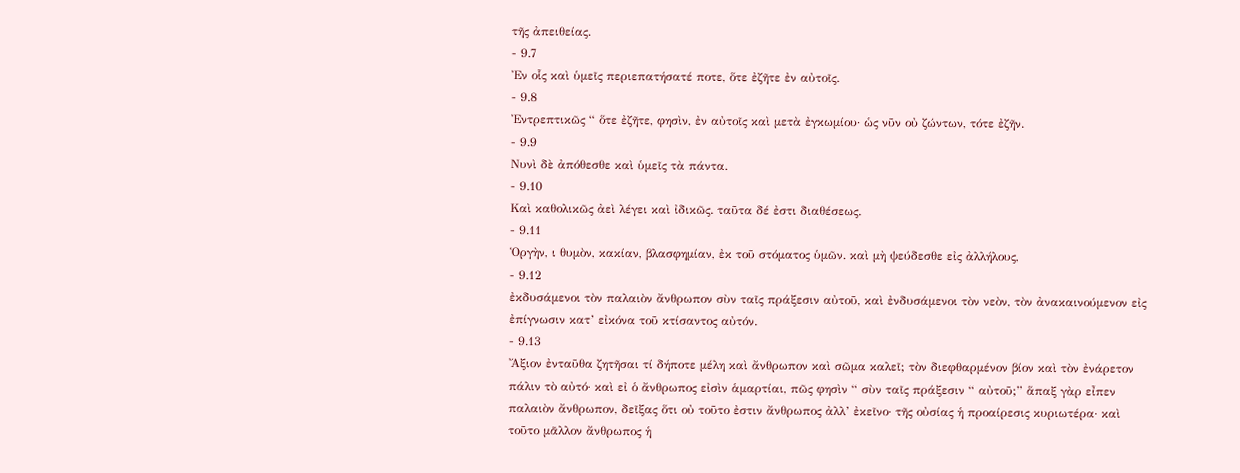τῆς ἀπειθείας.
- 9.7
Ἐν οἷς καὶ ὑμεῖς περιεπατήσατέ ποτε, ὅτε ἐζῆτε ἐν αὐτοῖς.
- 9.8
Ἐντρεπτικῶς “ ὅτε ἐζῆτε, φησὶν, ἐν αὐτοῖς καὶ μετὰ ἐγκωμίου· ὡς νῦν οὐ ζώντων, τότε ἐζῆν.
- 9.9
Νυνὶ δὲ ἀπόθεσθε καὶ ὑμεῖς τὰ πάντα.
- 9.10
Καὶ καθολικῶς ἀεὶ λέγει καὶ ἰδικῶς. ταῦτα δέ ἐστι διαθέσεως.
- 9.11
Ὁργὴν, ι θυμὸν, κακίαν, βλασφημίαν, ἐκ τοῦ στόματος ὑμῶν. καὶ μὴ ψεύδεσθε εἰς ἀλλήλους,
- 9.12
ἐκδυσάμενοι τὸν παλαιὸν ἄνθρωπον σὺν ταῖς πράξεσιν αὐτοῦ, καὶ ἐνδυσάμενοι τὸν νεὸν, τὸν ἀνακαινούμενον εἰς ἐπίγνωσιν κατ’ εἰκόνα τοῦ κτίσαντος αὐτόν.
- 9.13
Ἄξιον ἐνταῦθα ζητῆσαι τί δήποτε μέλη καὶ ἄνθρωπον καὶ σῶμα καλεῖ; τὸν διεφθαρμένον βίον καὶ τὸν ἐνάρετον πάλιν τὸ αὐτό· καὶ εἰ ὁ ἄνθρωπος εἰσὶν ἁμαρτίαι, πῶς φησὶν “ σὺν ταῖς πράξεσιν “ αὐτοῦ;” ἅπαξ γὰρ εἶπεν παλαιὸν ἄνθρωπον, δεῖξας ὅτι οὐ τοῦτο ἐστιν ἄνθρωπος ἀλλ’ ἐκεῖνο· τῆς οὐσίας ἡ προαίρεσις κυριωτέρα· καὶ τοῦτο μᾶλλον ἄνθρωπος ἡ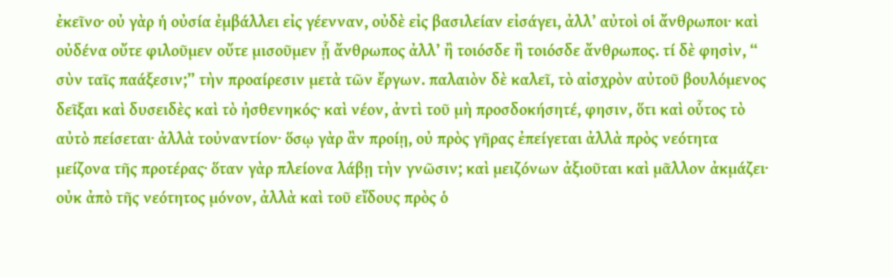ἐκεῖνο· οὐ γὰρ ἡ οὐσία ἐμβάλλει εἰς γέενναν, οὐδὲ εἰς βασιλείαν εἰσάγει, ἀλλ’ αὐτοὶ οἱ ἄνθρωποι· καὶ οὐδένα οὔτε φιλοῦμεν οὔτε μισοῦμεν ᾗ ἄνθρωπος ἀλλ’ ἢ τοιόσδε ἢ τοιόσδε ἄνθρωπος. τί δὲ φησὶν, “ σὺν ταῖς παάξεσιν;” τὴν προαίρεσιν μετὰ τῶν ἔργων. παλαιὸν δὲ καλεῖ, τὸ αἰσχρὸν αὐτοῦ βουλόμενος δεῖξαι καὶ δυσειδὲς καὶ τὸ ἠσθενηκός· καὶ νέον, ἀντὶ τοῦ μὴ προσδοκήσητέ, φησιν, ὅτι καὶ οὗτος τὸ αὐτὸ πείσεται· ἀλλὰ τοὐναντίον· ὅσῳ γὰρ ἂν προίῃ, οὐ πρὸς γῆρας ἐπείγεται ἀλλὰ πρὸς νεότητα μείζονα τῆς προτέρας· ὅταν γὰρ πλείονα λάβῃ τὴν γνῶσιν; καὶ μειζόνων ἀξιοῦται καὶ μᾶλλον ἀκμάζει· οὐκ ἀπὸ τῆς νεότητος μόνον, ἀλλὰ καὶ τοῦ εἴδους πρὸς ὁ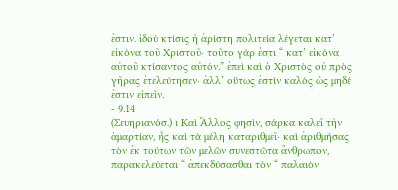ἐστιν. ἰδοὺ κτίσις ἡ ἀρίστη πολιτεία λέγεται κατ’ εἰκόνα τοῦ Χριστοῦ· τοῦτο γάρ ἐστι “ κατ’ εἰκόνα αὐτοῦ κτίσαντος αὐτόν.” ἐπεὶ καὶ ὁ Χριστὸς οὐ πρὸς γῆρας ἐτελεύτησεν· ἀλλ’ οὕτως ἐστὶν καλὸς ὡς μηδέ ἐστιν εἰπεῖν.
- 9.14
(Σευηριανόσ.) ι Καὶ Ἄλλος φησὶν, σάρκα καλεῖ τὴν ἁμαρτίαν, ἧς καὶ τὰ μέλη καταριθμεῖ· καὶ ἀριθμήσας τὸν ἐκ τούτων τῶν μελῶν συνεστῶτα ἄνθρωπον, παρακελεύεται “ ἀπεκδύσασθαι τὸν “ παλαιὸν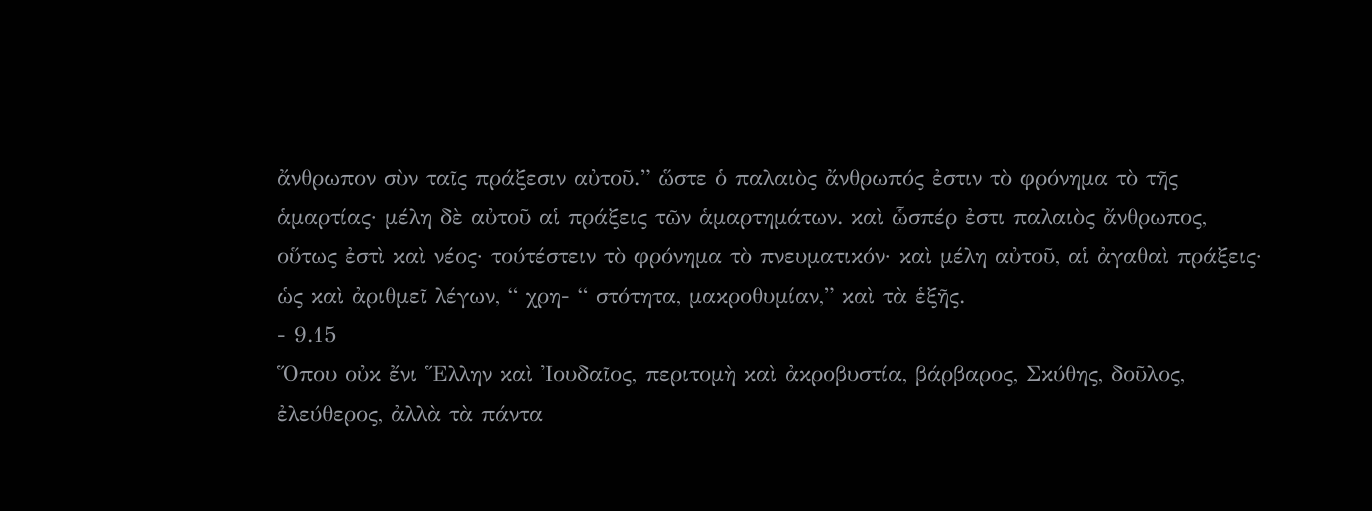ἄνθρωπον σὺν ταῖς πράξεσιν αὐτοῦ.” ὥστε ὁ παλαιὸς ἄνθρωπός ἐστιν τὸ φρόνημα τὸ τῆς ἁμαρτίας· μέλη δὲ αὐτοῦ αἱ πράξεις τῶν ἁμαρτημάτων. καὶ ὧσπέρ ἐστι παλαιὸς ἄνθρωπος, οὕτως ἐστὶ καὶ νέος· τούτέστειν τὸ φρόνημα τὸ πνευματικόν· καὶ μέλη αὐτοῦ, αἱ ἀγαθαὶ πράξεις· ὡς καὶ ἀριθμεῖ λέγων, “ χρη- “ στότητα, μακροθυμίαν,” καὶ τὰ ἑξῆς.
- 9.15
Ὅπου οὐκ ἔνι Ἕλλην καὶ Ἰουδαῖος, περιτομὴ καὶ ἀκροβυστία, βάρβαρος, Σκύθης, δοῦλος, ἐλεύθερος, ἀλλὰ τὰ πάντα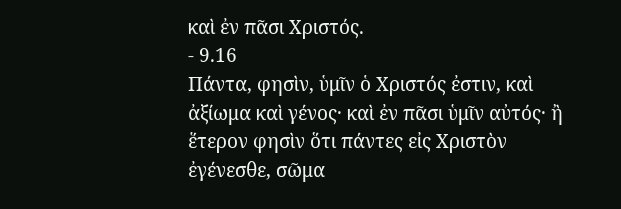καὶ ἐν πᾶσι Χριστός.
- 9.16
Πάντα, φησὶν, ὑμῖν ὁ Χριστός ἐστιν, καὶ ἀξίωμα καὶ γένος· καὶ ἐν πᾶσι ὑμῖν αὐτός· ἢ ἕτερον φησὶν ὅτι πάντες εἰς Χριστὸν ἐγένεσθε, σῶμα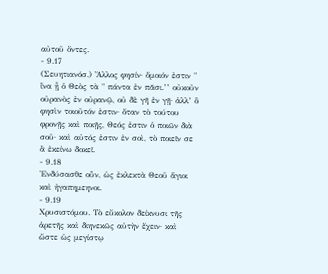αὐτοῦ ὄντες.
- 9.17
(Σευητιανόσ.) Ἄλλος φησίν· ὅμοιόν ἐστιν " ἵνα ᾖ ὁ Θεὸς τὰ " πάντα ἐν πᾶσι.’’ οὐκοῦν οὐρανὸς ἐν οὐρανῷ, οὐ δὲ γῆ ἐν γῇ· ἀλλ’ ὃ φησὶν τοιοῦτόν ἐστιν· ὅταν τὸ τούτου φρονῇς καὶ ποιῇς, Θεός ἐστιν ὁ ποιῶν διὰ σοῦ· καὶ αὐτός ἐστιν ἐν σοὶ, τὸ ποιεῖν σε ἃ ἐκείνω δοκεῖ.
- 9.18
Ἐνδύσασθε οὖν, ὡς ἐκλεκτὰ Θεοῦ ἅγιοι καὶ ἠγαπημεηνοι.
- 9.19
Χρυσιστόμου. Τὸ εὔκολον δείκνυσι τῆς ἀρετῆς καὶ διηνεκῶς αὐτὴν ἔχειν· καὶ ὥστε ὡς μεγίστῳ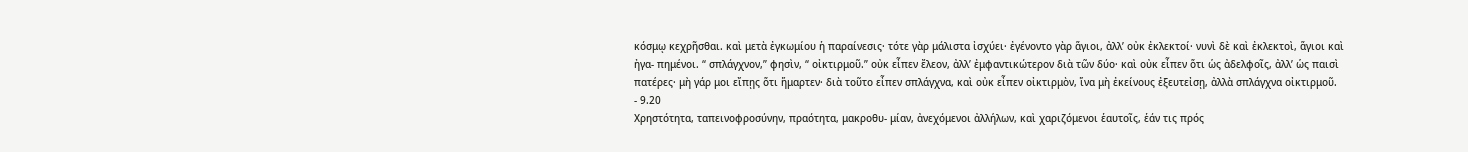κόσμῳ κεχρῆσθαι. καὶ μετὰ ἐγκωμίου ἡ παραίνεσις· τότε γὰρ μάλιστα ἰσχύει· ἐγένοντο γὰρ ἅγιοι, ἀλλ’ οὐκ ἐκλεκτοί· νυνὶ δὲ καὶ ἐκλεκτοὶ, ἅγιοι καὶ ἠγα- πημένοι. “ σπλάγχνον,’’ φησὶν, “ οἰκτιρμοῦ.” οὐκ εἶπεν ἔλεον, ἀλλ’ ἐμφαντικώτερον διὰ τῶν δύο· καὶ οὐκ εἶπεν ὅτι ὡς ἀδελφοῖς, ἀλλ’ ὡς παισὶ πατέρες· μὴ γάρ μοι εἴπῃς ὅτι ἥμαρτεν· διὰ τοῦτο εἶπεν σπλάγχνα, καὶ οὐκ εἶπεν οἰκτιρμὸν, ἵνα μὴ ἐκείνους ἐξευτεἰσῃ, ἀλλὰ σπλάγχνα οἰκτιρμοῦ.
- 9.20
Χρηστότητα, ταπεινοφροσύνην, πραότητα, μακροθυ- μίαν, ἀνεχόμενοι ἀλλήλων, καὶ χαριζόμενοι ἑαυτοῖς, ἑάν τις πρός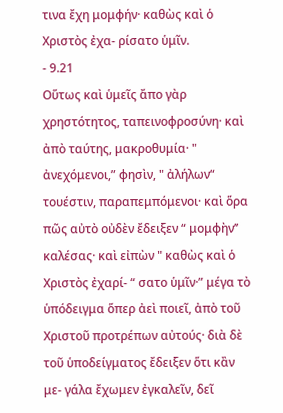τινα ἔχη μομφήν· καθὼς καὶ ὁ Χριστὸς ἐχα- ρίσατο ὑμῖν.
- 9.21
Οὕτως καὶ ὑμεῖς ἄπο γὰρ χρηστότητος, ταπεινοφροσύνη· καὶ ἀπὸ ταύτης, μακροθυμία· " ἀνεχόμενοι,” φησὶν, " ἀλήλων“ τουέστιν, παραπεμπόμενοι· καὶ ὅρα πῶς αὐτὸ οὐδὲν ἔδειξεν “ μομφὴν’’ καλέσας· καὶ εἰπὼν " καθὼς καὶ ὁ Χριστὸς ἐχαρί- “ σατο ὑμῖν·” μέγα τὸ ὑπόδειγμα ὅπερ ἀεὶ ποιεῖ, ἀπὸ τοῦ Χριστοῦ προτρέπων αὐτούς· διὰ δὲ τοῦ ὑποδείγματος ἔδειξεν ὅτι κἂν με- γάλα ἔχωμεν ἐγκαλεῖν, δεῖ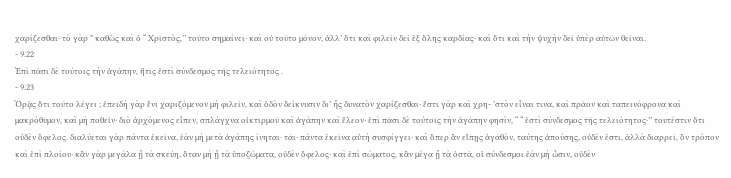χαρίζεσθαι· τὸ γὰρ " καθὼς καὶ ὁ “ Χριστὸς,’’ τοῦτο σημαίνει· καὶ οὐ τοῦτο μόνον, ἀλλ’ ὅτι καὶ φιλεῖν δεῖ ἐξ ὅλης καρδίας· καὶ ὅτι καὶ τὴν ψυχὴν δεῖ ὑπὲρ αὐτῶν θεῖναι.
- 9.22
Ἐπὶ πᾶσι δὲ τούτοις τὴν ἀγάπην, ἥτις ἐστὶ σύνδεσμος τῆς τελειότητος .
- 9.23
Ὁρᾷς ὅτι τοῦτο λέγει ; ἐπειδὴ γὰρ ἔνι χαριζόμενον μὴ φιλεῖν, καὶ ὁδὸν δείκνυσιν δι’ ἧς δυνατὸν χαρίζεσθαι· ἔστι γὰρ καὶ χρη- ’στὸν εἶναι τινα, καὶ πρᾶον καὶ ταπεινόφρονα καὶ μακρόθυμον, καὶ μὴ ποθεῖν· διὸ ἀρχόμενος εἶπεν, σπλάγχνα οἰκτιρμοῦ καὶ ἀγάπην καὶ ἔλεον· ἐπὶ πᾶσι δὲ τούτοις τὴν ἀγάπην φησὶν, “ “ ἐστὶ σύνδεσμος τῆς τελειότητος·’’ τουτέστιν ὅτι οὐδὲν ὄφελος. διαλύεται γὰρ πάντα ἐκεῖνα, ἐὰν μὴ μετὰ ἀγάπης ίνηται· τᾶι· πάντα ἐκεῖνα αὐτὴ συσφίγγει· καὶ ὅπερ ἂν εἴπῃς ἀγαθὸν, ταύτης ἀπούσης, οὐδέν ἐστι, ἀλλὰ διαρρεῖ, ὃν τρόπον καὶ ἐπὶ πλοίου· κἂν γὰρ μεγάλα ᾖ τὰ σκεύη, ὅταν μὴ ᾖ τὰ ὑποζώματα, οὐδὲν ὄφελος· καὶ ἐπὶ σώματος, κἂν μέγα ᾖ τὰ ὀστᾶ, οἱ σύνδεσμοι ἐὰν μὴ ὦσιν, οὐδὲν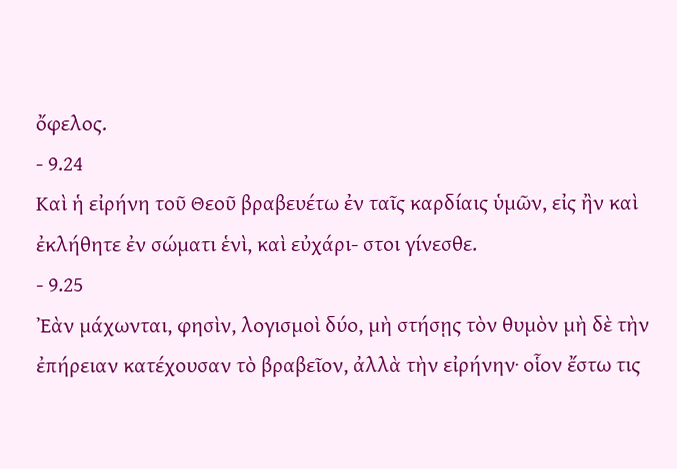ὄφελος.
- 9.24
Καὶ ἡ εἰρήνη τοῦ Θεοῦ βραβευέτω ἐν ταῖς καρδίαις ὑμῶν, εἰς ἢν καὶ ἐκλήθητε ἐν σώματι ἑνὶ, καὶ εὐχάρι- στοι γίνεσθε.
- 9.25
Ἐὰν μάχωνται, φησὶν, λογισμοὶ δύο, μὴ στήσῃς τὸν θυμὸν μὴ δὲ τὴν ἐπήρειαν κατέχουσαν τὸ βραβεῖον, ἀλλὰ τὴν εἰρήνην· οἷον ἔστω τις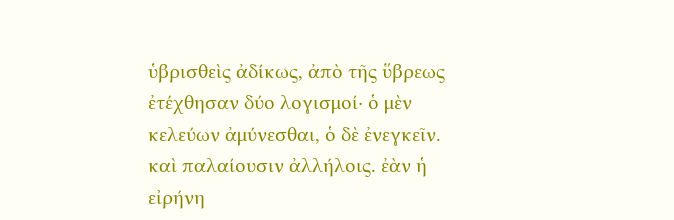ὑβρισθεὶς ἀδίκως, ἀπὸ τῆς ὕβρεως ἐτέχθησαν δύο λογισμοί· ὁ μὲν κελεύων ἀμύνεσθαι, ὁ δὲ ἐνεγκεῖν. καὶ παλαίουσιν ἀλλήλοις. ἐὰν ἡ εἰρήνη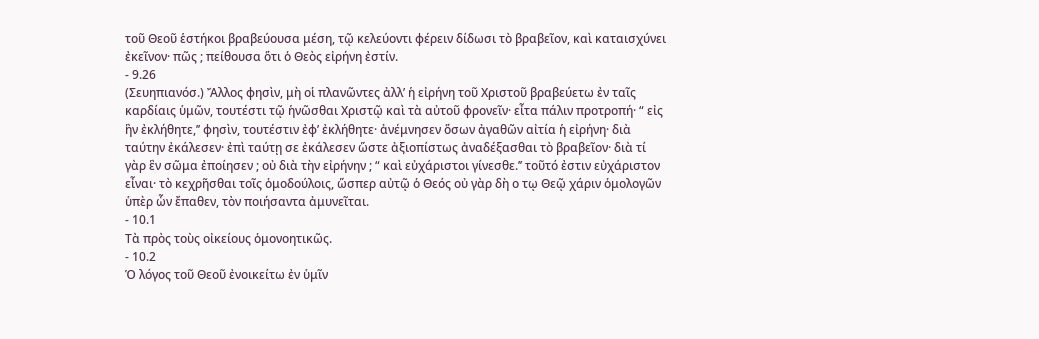τοῦ Θεοῦ ἑστήκοι βραβεύουσα μέση, τῷ κελεύοντι φέρειν δίδωσι τὸ βραβεῖον, καὶ καταισχύνει ἐκεῖνον· πῶς ; πείθουσα ὅτι ὁ Θεὸς εἰρήνη ἐστίν.
- 9.26
(Σευηπιανόσ.) Ἄλλος φησὶν, μὴ οἱ πλανῶντες ἀλλ’ ἡ εἰρήνη τοῦ Χριστοῦ βραβεύετω ἐν ταῖς καρδίαις ὑμῶν, τουτέστι τῷ ἡνῶσθαι Χριστῷ καὶ τὰ αὐτοῦ φρονεῖν· εἶτα πάλιν προτροπή· “ εἰς ἣν ἐκλήθητε,’’ φησὶν, τουτέστιν ἐφ’ ἐκλήθητε· ἀνέμνησεν ὅσων ἀγαθῶν αἰτία ἡ εἰρήνη· διὰ ταύτην ἐκάλεσεν· ἐπὶ ταύτῃ σε ἐκάλεσεν ὥστε ἀξιοπίστως ἀναδέξασθαι τὸ βραβεῖον· διὰ τί γὰρ ἓν σῶμα ἐποίησεν ; οὐ διὰ τὴν εἰρήνην ; “ καὶ εὐχάριστοι γίνεσθε.’’ τοῦτό ἐστιν εὐχάριστον εἶναι· τὸ κεχρῆσθαι τοῖς ὁμοδούλοις, ὥσπερ αὐτῷ ὁ Θεός οὐ γὰρ δὴ ο τῳ Θεῷ χάριν ὁμολογῶν ὑπὲρ ὧν ἔπαθεν, τὸν ποιήσαντα ἀμυνεῖται.
- 10.1
Τὰ πρὸς τοὺς οἰκείους ὁμονοητικῶς.
- 10.2
Ὁ λόγος τοῦ Θεοῦ ἐνοικείτω ἐν ὑμῖν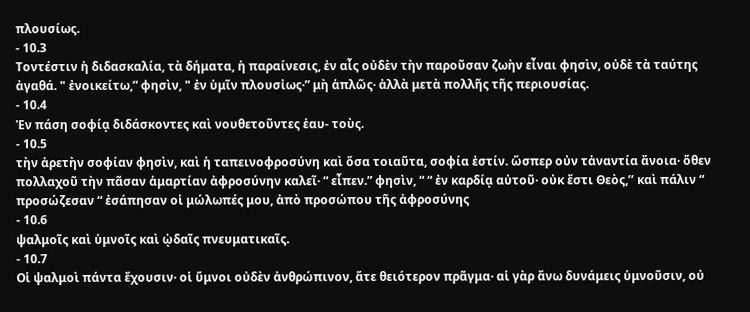πλουσίως.
- 10.3
Τοντέστιν ἡ διδασκαλία, τὰ δήματα, ἡ παραίνεσις, ἐν αἷς οὐδὲν τὴν παροῦσαν ζωὴν εἶναι φησὶν, οὐδὲ τὰ ταύτης ἀγαθά. " ἐνοικείτω,” φησὶν, " ἐν ὑμῖν πλουσἰως·” μὴ ἁπλῶς· ἀλλὰ μετὰ πολλῆς τῆς περιουσίας.
- 10.4
Ἐν πάση σοφίᾳ διδάσκοντες καὶ νουθετοῦντες ἑαυ- τοὺς.
- 10.5
τὴν ἀρετὴν σοφίαν φησὶν, καὶ ἡ ταπεινοφροσύνη καὶ ὅσα τοιαῦτα, σοφία ἐστίν. ὥσπερ οὐν τἀναντία ἄνοια· ὅθεν πολλαχοῦ τὴν πᾶσαν ἁμαρτίαν ἀφροσύνην καλεῖ· “ εἶπεν.” φησὶν, “ “ ἐν καρδίᾳ αὐτοῦ· οὐκ ἔστι Θεὸς,’’ καὶ πάλιν “ προσώζεσαν “ ἐσάπησαν οἱ μώλωπές μου, ἀπὸ προσώπου τῆς ἀφροσύνης
- 10.6
ψαλμοῖς καὶ ὑμνοῖς καὶ ᾠδαῖς πνευματικαῖς.
- 10.7
Οἱ ψαλμοὶ πάντα ἔχουσιν· οἱ ὕμνοι οὐδὲν ἀνθρώπινον, ἅτε θειότερον πρᾶγμα· αἱ γὰρ ἄνω δυνάμεις ὑμνοῦσιν, οὐ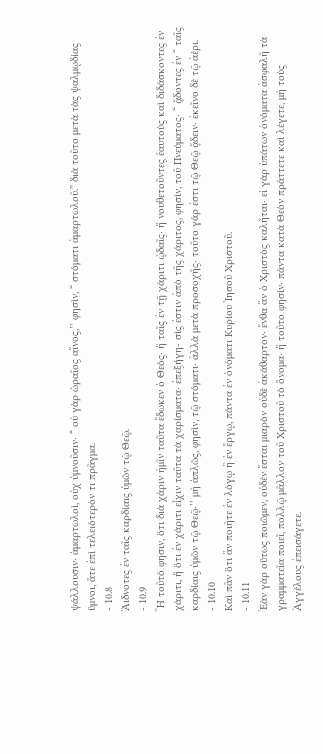ψάλλουσιν· ἁμαρτωλοὶ, οὐχ ὑμνοῦσιν· “ οὐ γὰρ ὡραῖος αἴνος,’’ φησὶν, “ στόματι ἀμαρτωλοῦ.” διὰ τοῦτο μετὰ τὰς ψαλμῳδίας ὕμνοι, ἅτε ἐπὶ τελειότερόν τι πρᾶγμα.
- 10.8
Ἅιδνοτες ἐν ταῖς καρδίαις ὑμῶν τῷ Θεῷ.
- 10.9
Ἢ τοῦτό φησιν, ὅτι διὰ χάριν ἡμῖν ταῦτα ἔδωκεν ὁ Θεός· ἣ ταῖς ἐν τῇ χάριτι ᾠδαῖς· ἣ νουθετοῦντες ἑαυτοὺς καὶ διδάσκοντες ἐν χάριτι, ἣ ὅτι ἐν χάριτι εἶχιν ταῦτα τὰ χαρίσματα· ἐπεξήγη- σίς ἐστιν ἀπὸ τῆς χάριτος, φησὶν, τοῦ Πνεύματος· “ ᾄδοντες ἐν “ ταῖς καρδίαις ὑμῶν τῷ Θεῷ·’’ μὴ ἁπλῶς, φησὶν, τῷ στόματι· ἀλλὰ μετὰ προσοχῆς· τοῦτο γάρ ἐστι τῷ Θεῷ ᾄδειν· ἐκεῖνο δὲ τῷ ἀέρι.
- 10.10
Καὶ πᾶν ὅτι ἃν ποιῆτε ἐν λόγῳ ἢ ἐν ἔργῳ, πάντα ἐν ὀνόματι Κυρίου Ἰησοῦ Χριστοῦ.
- 10.11
Ἐὰν γὰρ οὕτως ποιῶμεν, οὐδὲν ἔσται μιαρὸν οὐδὲ ἀκάθαρτον· ἔνθα ἃν ὁ Χριστὸς καλῆται· εἰ γὰρ ὑπάτων ὀνόματα ἀσφαλῆ τὰ γραμματεῖα ποιεῖ, πολλῷ μᾶλλον τοῦ Χριστοῦ τὸ ὄνομα· ἣ τοῦτο φησίν· πάντα κατὰ Θεὸν πράττετε καὶ λέγετε, μὴ τοὺς Ἀγγέλους ἐπεισάγετε.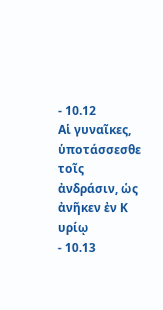- 10.12
Αἱ γυναῖκες, ὑποτάσσεσθε τοῖς ἀνδράσιν, ὡς ἀνῆκεν ἐν Κ υρίῳ
- 10.13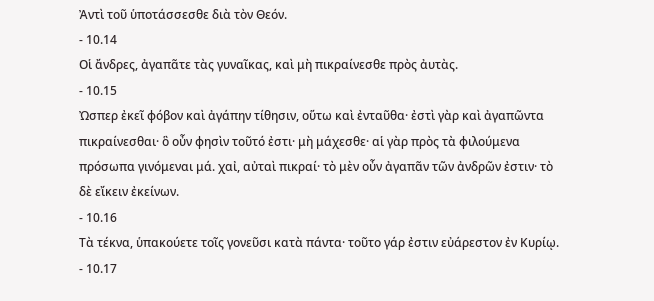Ἀντὶ τοῦ ὑποτάσσεσθε διὰ τὸν Θεόν.
- 10.14
Οἱ ἄνδρες, ἀγαπᾶτε τὰς γυναῖκας, καὶ μὴ πικραίνεσθε πρὸς ἀυτὰς.
- 10.15
Ὠσπερ ἐκεῖ φόβον καὶ ἀγάπην τίθησιν, οὕτω καὶ ἐνταῦθα· ἐστὶ γὰρ καὶ ἀγαπῶντα πικραίνεσθαι· ὃ οὖν φησὶν τοῦτό ἐστι· μὴ μάχεσθε· αἱ γὰρ πρὸς τὰ φιλούμενα πρόσωπα γινόμεναι μά. χαἰ, αὐταὶ πικραί· τὸ μὲν οὖν ἀγαπᾶν τῶν ἀνδρῶν ἐστιν· τὸ δὲ εἴκειν ἐκείνων.
- 10.16
Τὰ τέκνα, ὑπακούετε τοῖς γονεῦσι κατὰ πάντα· τοῦτο γάρ ἐστιν εὐάρεστον ἐν Κυρίῳ.
- 10.17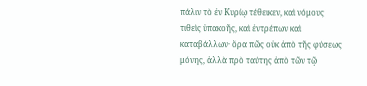πάλιν τὸ ἐν Κυρίῳ τέθεικεν, καὶ νόμους τιθεὶς ὑπακοῆς, καὶ ἐντρέπων καὶ καταβάλλων· ὅρα πῶς οὐκ ἀπὸ τῆς φύσεως μόνης, ἀλλὰ πρὸ ταύτης ἀπὸ τῶν τῷ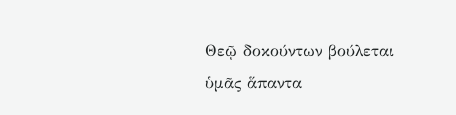Θεῷ δοκούντων βούλεται ὑμᾶς ἅπαντα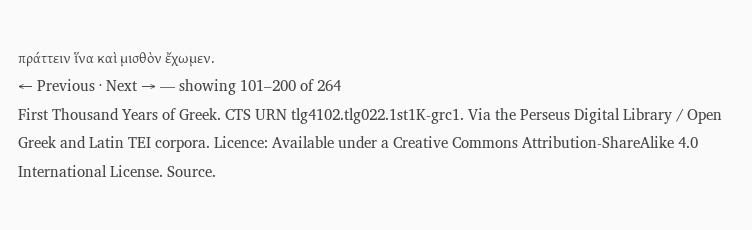πράττειν ἵνα καὶ μισθὸν ἔχωμεν.
← Previous · Next → — showing 101–200 of 264
First Thousand Years of Greek. CTS URN tlg4102.tlg022.1st1K-grc1. Via the Perseus Digital Library / Open Greek and Latin TEI corpora. Licence: Available under a Creative Commons Attribution-ShareAlike 4.0 International License. Source.